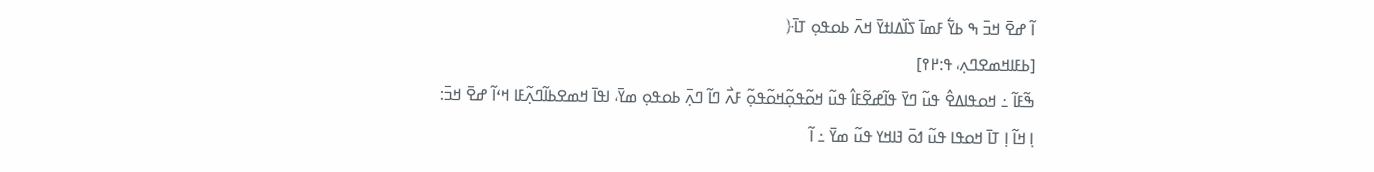ߊ߬ ߝߐ߫ ߞߏ߫ ߒ ߕߌ߱ ߓߘߊ߫ ߖߊ߰ߡߊߙߌ߫ ߞߍ߫ ߕߋߟߋ߲ ߠߊ߫﴿
[ߕߓߊߞߘߐߣߍ߲، ߟ:߂߉]
ߒ߬ߓߊ߬ ߸ ߞߋߟߊߡߐ߮ ߟߎ߬ ߣߌ߫ ߟߊ߬ߝߐ߬ߓߊ߮ ߟߎ߬ ߞߋ߬ߟߋ߲߬ߞߋ߬ߟߋ߲߬ ߓߍ߯ ߣߊ߬ ߣߍ߲߫ ߕߋߟߋ߲ ߘߌ߫، ߊߟߊ߫ ߞߘߐߕߊ߬ߣߍ߲߬ߓߊ ߞߵߊ߬ ߝߐ߫ ߞߏ߫:
ߊ߲ ߞߊ߬ ߊ߲ ߠߊ߫ ߞߋߟߊ ߟߎ߬ ߗߋ߫ ߔߊߞߌ ߟߎ߬ ߘߌ߫ ߸ ߊ߬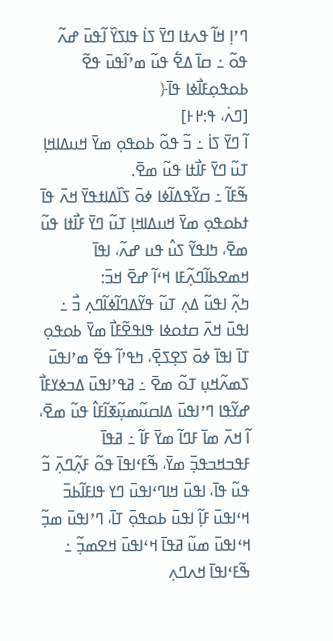ߣߴߊ߲ ߞߊ߬ ߟߍߙߊ ߣߌ߫ ߖߊ߭ ߟߊߖߌ߰ ߊ߬ߟߎ߫ ߝߍ߬ ߟߋ߬ ߸ ߛߊ߫ ߡߐ߱ ߟߎ߬ ߘߴߊ߬ߟߎ߫ ߟߐ߬ ߕߋߟߋ߲ߓߊ߯ߦߊ ߟߊ߫﴿
[ߣߍ߭، ߟ:߂߅]
ߊ߬ ߣߌ߫ ߖߊ߭ ߸ ߏ߬ ߟߋ߬ ߕߋߟߋ߲ ߘߌ߫ ߞߎߡߊߞߊ߲ ߠߎ߬ ߣߌ߫ ߓߊ߯ߙߊ ߟߎ߬ ߘߐ߫.
ߒ߬ߓߊ߬ ߸ ߛߌ߬ߟߡߊ߬ߦߊ ߦߋ߫ ߖߊ߰ߡߊߙߟߌ߫ ߞߍ߫ ߟߊ߫ ߙߕߋߟߋ߲ ߘߌ߫ ߞߎߡߊߞߊ߲ ߠߎ߬ ߣߌ߫ ߓߊ߯ߙߊ ߟߎ߬ ߘߐ߫، ߤߊߟߌ߬ ߖߎ߮ ߟߎ ߝߍ߬، ߊߟߊ߫ ߞߘߐߕߊ߬ߣߍ߲߬ߓߊ ߞߵߊ߬ ߝߐ߫ ߞߏ߫:
ߤߍ߲߬ ߊߟߎ߬ ߡߍ߲ ߠߎ߬ ߟߌ߬ߡߣߊ߬ߦߊ߬ߣߍ߲ ߏ߯ ߸ ߊߟߎ߫ ߞߍ߫ ߛߙߋߦߊ ߟߊߟߐ߬ߓߊ߯ ߘߌ߫ ߕߋߟߋ߲ ߠߊ߫ ߊߟߊ߫ ߦߋ߫ ߖߐ߲ߖߐ߲߫، ߤߟߴߊ߬ ߟߐ߬ ߘߴߊߟߎ߫ ߖߘߍ߬ߞߎ߲ ߠߋ߬ ߘߐ߫ ߸ ߥߟߴߊߟߎ߫ ߡߏߦߌߓߊ߯ ߝߌ߬ߟߊ ߣߴߊߟߎ߫ ߡߊߛߎ߬ߘߎ߲߬ߧߊ߬ߓߊ߮ ߟߎ߬ ߘߐ߫، ߊ߬ ߞߍ߫ ߘߊ߫ ߓߣߊ߬ ߘߌ߫ ߓߊ߬ ߸ ߥߟߊ߫ ߓߟߏߞߏߟߏ߲߫ ߘߌ߫، ߒ߬ߓߵߊߟߊ߫ ߟߋ߬ ߓߍ߲߬ߣߍ߲߫ ߏ߬ ߟߎ߬ ߟߊ߫، ߊߟߎ߫ ߞߊߣߵߊߟߎ߫ ߣߌ ߟߊߓߊ߬ߕߏ߫ ߞߵߊߟߎ߫ ߓߊ߲߬ ߊߟߎ߫ ߕߋߟߋ߲߫ ߠߊ߫، ߣߴߊߟߎ߫ ߘߏ߲߬ ߞߵߊߟߎ߫ ߘߎ߬ ߥߟߊ߫ ߞߵߊߟߎ߫ ߞߐߘߏ߲߬ ߸ ߒ߬ߓߵߊߟߊ߫ ߞߍߣߍ߲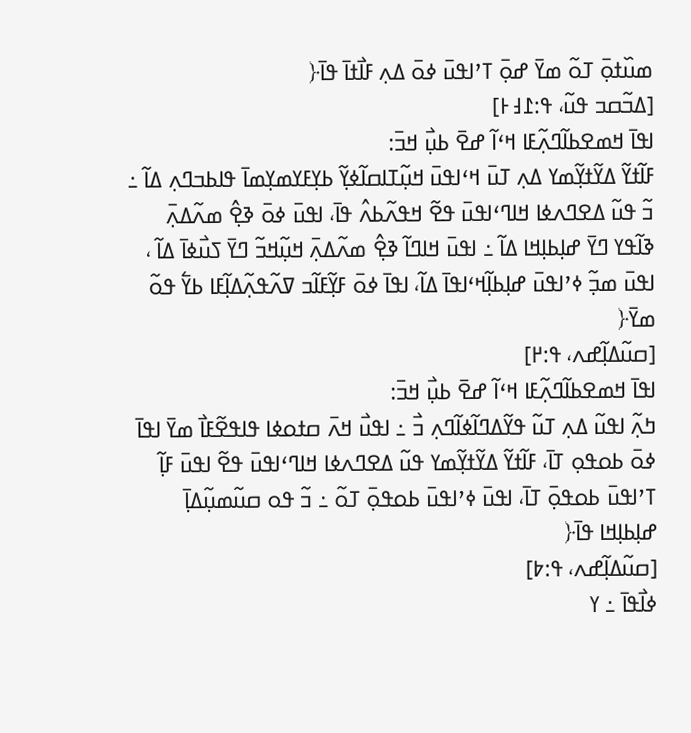ߘߎ߰ߙߋ߲߫ ߠߋ߬ ߘߌ߫ ߝߋ߲߫ ߠߴߊߟߎ߫ ߦߋ߫ ߡߍ߲ ߓߊ߯ߙߊ߫ ߟߊ߫﴿
[ߡߏ߬ߛߏ ߟߎ߬، ߟ:߁߃߅]
ߊߟߊ߫ ߞߘߐߕߊ߬ߣߍ߲߬ߓߊ ߞߵߊ߬ ߝߐ߫ ߕߎ߲߯ ߞߏ߫:
ߓߊ߬ߙߌ߬ ߡߌ߬ߙߌ߲߬ߘߌ ߡߍ߲ ߠߎ߫ ߞߵߊߟߎ߫ ߞߎ߲߬ߠߊߛߊ߬ߦߌ߲߬ ߕߌ߲ߓߌߘߌ߲ߘߊ߫ ߟߊߕߏߣߍ߲ ߡߊ߬ ߸ ߏ߬ ߟߎ߬ ߡߐߣߍߦߊ ߞߊߣߵߊߟߎ߫ ߟߐ߬ ߞߟߍ߬ߕߍ߮ ߟߊ߫، ߊߟߎ߫ ߦߋ߫ ߢߐ߲߮ ߘߍ߬ߡߍ߲߫ ߢߊ߬ߟߌ ߣߌ߫ ߝߊ߲ߕߊ߲ߞߊ ߡߊ߬ ߸ ߊߟߎ߫ ߞߊߣߊ߬ ߢߐ߲߮ ߘߍ߬ߡߍ߲߫ ߞߎ߲߬ߞߏ߬ ߣߌ߫ ߖߎ߯ߦߊ߫ ߡߊ߬ ، ߊߟߎ߫ ߘߏ߲߬ ߦߴߊߟߎ߫ ߝߊ߲ߕߊ߲߬ߞߵߊߟߊ߫ ߡߊ߬، ߊߟߊ߫ ߦߋ߫ ߓߌ߲߬ߓߊ߬ߏ ߜߍ߬ߟߍ߲߬ߡߊ߲߬ߓߊ ߕߌ߱ ߟߋ߬ ߘߌ߫﴿
[ߛߎ߬ߡߊ߲߬ߝߍ، ߟ:߂]
ߊߟߊ߫ ߞߘߐߕߊ߬ߣߍ߲߬ߓߊ ߞߵߊ߬ ߝߐ߫ ߕߎ߲߯ ߞߏ߫:
ߤߍ߲߬ ߊߟߎ߬ ߡߍ߲ ߠߎ߬ ߟߌ߬ߡߣߊ߬ߦߊ߬ߣߍ߲ ߏ߯ ߸ ߊߟߎ߯ ߞߍ߫ ߛߙߋߦߊ ߟߊߟߐ߬ߓߊ߯ ߘߌ߫ ߊߟߊ߫ ߦߋ߫ ߕߋߟߋ߲ ߠߊ߫، ߓߊ߬ߙߌ߬ ߡߌ߬ߙߌ߲߬ߘߌ ߟߎ߬ ߡߐߣߍߦߊ ߞߊߣߵߊߟߎ߫ ߟߐ߬ ߊߟߎ߫ ߓߊ߲߬ ߠߴߊߟߎ߫ ߕߋߟߋ߲߫ ߠߊ߫، ߊߟߎ߫ ߦߴߊߟߎ߫ ߕߋߟߋ߲߫ ߠߋ߬ ߸ ߏ߬ ߟߋ ߛߎ߬ߘߎ߲߬ߡߊ߲߫ ߝߊ߲ߕߊ߲ߞߊ ߟߊ߫﴿
[ߛߎ߬ߡߊ߲߬ߝߍ، ߟ:߈]
ߦߊ߯ߟߊ߫ ߸ ߌ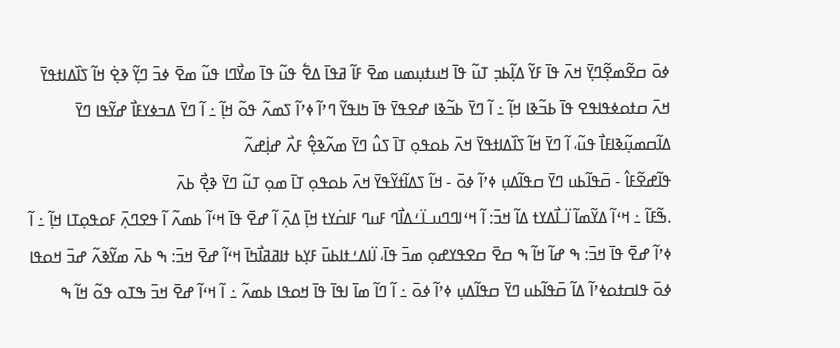ߦߋ߫ ߛߐ߬ߘߐ߲߬ߣߌ߲߫ ߞߍ߫ ߟߊ߫ ߓߌ߬ ߡߊ߲߬ߕߏ߲ ߠߎ߬ ߟߊ߫ ߞߎߙߎ߲ߘߎ ߘߐ߫ ߓߊ߬ ߥߟߊ߫ ߡߐ߱ ߟߎ߬ ߟߊ߫ ߘߌ߯ߣߊ ߟߎ߬ ߘߐ߫ ߦߏ߫ ߣߌ߲߬ ߢߐ߲߭ ߞߊ߬ ߖߊ߰ߡߊߙߟߌ߫ ߞߍ߫ ߛߙߋߦߟߊߟߐ ߟߊ߫ ߕߏ߬ߢߊ ߞߊ߲߬ ߸ ߊ߬ ߣߌ߫ ߕߏ߬ߢߊ ߝߐߟߌ߫ ߟߊ߫ ߤߊߟߌ߬ ߣߴߊ߬ ߦߴߊ߬ ߖߘߍ߬ ߟߋ߬ ߞߊ߲߬ ߸ ߊ߬ ߣߌ߫ ߡߏߦߌߓߊ߯ ߝߌ߬ߟߊ ߣߌ߫ ߡߊ߬ߛߘߎ߲߬ߢߊߓߊ߯ ߟߎ߬، ߊ߬ ߣߌ߫ ߞߊ߬ ߖߊ߰ߡߊߙߟߌ߫ ߞߍ߫ ߕߋߟߋ߲ ߠߊ߫ ߖߎ߮ ߣߌ߫ ߘߍ߬ߢߐ߲߮ ߓߍ߯ ߝߊ߲߭ߝߍ߬
ߟߊ߬ߝߐ߬ߓߊ߮ - ߛ߫ߟߊ߬ߕߎ ߣߌ߫ ߛߟߊ߬ߡߎ߲ ߦߴߊ߬ ߦߋ߫ - ߞߊ߬ ߖߡߊ߬ߙߌ߬ߟߌ߫ ߞߍ߫ ߕߋߟߋ߲ ߠߊ߫ ߘߋ߲ ߠߎ߬ ߣߌ߫ ߢߐ߲߯ ߕߍ߫
.ߒ߬ߓߊ߬ ߸ ߞߵߊ߬ ߡߌ߬ߘߊ߬ ߊ߳ߺߊ߯ߡߌߙ ߡߊ߬ ߞߏ߫: ߊ߬ ߞߵߊߣߣߎߺߊ߳ߑߡߊ߯ߣ ߓߎߣ ߓߊߛ߭ߌߙ ߞߊ߲߫ ߡߍ߲߫ ߊ߬ ߝߐ߫ ߟߊ߫ ߞߵߊ߬ ߕߘߍ߬ ߊ߬ ߟߐߣߍ߲߫ ߓߋߟߋ߲ߠߊ ߞߊ߲߬ ߸ ߊ߬ ߦߴߊ߬ ߝߐ߫ ߟߊ߫ ߞߏ߫: ߒ ߝߊ߬ ߞߊ߬ ߒ ߛߐ߫ ߛߐߟߌߝߋ߲ ߘߏ߫ ߟߊ߫، ߊ߳ߊߡߑߙߊߕߎ߫ ߓߌ߲ߕ ߙߊߥߥߊ߯ߤߊ߫ ߞߵߊ߬ ߝߐ߫ ߞߏ߫: ߒ ߕߍ߫ ߘߌ߬ߢߍ߬ ߝߏ߫ ߞߋߟߊ ߦߋ߫ ߟߊߛߙߋߦߴߊ߬ ߡߊ߬ ߛ߫ߟߊ߬ߕߎ ߣߌ߫ ߛߟߊ߬ߡߎ߲ ߦߴߊ߬ ߦߋ߫ ߸ ߊ߬ ߣߊ߬ ߘߊ߫ ߊߟߊ߫ ߟߊ߫ ߞߋߟߊ ߕߘߍ߬ ߸ ߊ߬ ߞߵߊ߬ ߝߐ߫ ߞߏ߫ ߒߠߋ ߟߋ߬ ߞߊ߬ ߒ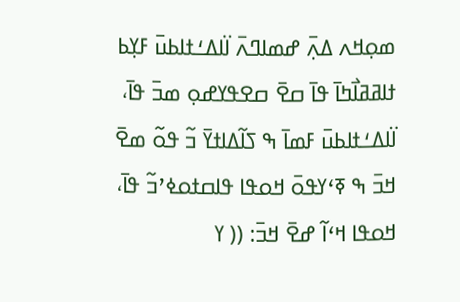ߘߋ߲ߞߍ ߡߍ߲߫ ߝߘߊߣߍ߫ ߊ߳ߊߡߑߙߊߕߎ߫ ߓߌ߲ߕ ߙߊߥߥߊ߯ߤߊ߫ ߟߊ߫ ߛߐ߫ ߛߐߟߌߝߋ߲ ߘߏ߫ ߟߊ߫، ߊ߳ߊߡߑߙߊߕߎ߫ ߓߘߊ߫ ߒ ߖߊ߬ߡߊߙߌ߫ ߏ߬ ߟߋ߬ ߘߐ߫ ߞߏ߫ ߒ ߧߵߌߟߋ߫ ߞߋߟߊ ߟߊߛߙߋߦߴߏ߬ ߟߊ߫، ߞߋߟߊ ߞߵߊ߬ ߝߐ߫ ߞߏ߫: (( ߌ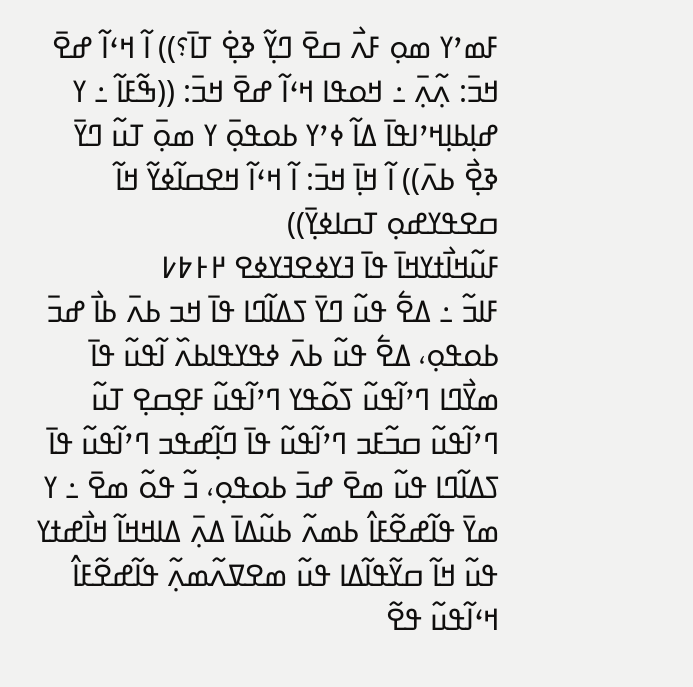ߓߘߴߌ ߘߋ߲ ߓߍ߯ ߛߐ߫ ߣߌ߲߬ ߢߐ߲߭ ߠߊ߫؟)) ߊ߬ ߞߵߊ߬ ߝߐ߫ ߞߏ߫: ߍ߲߬ߍ߲߫ ߸ ߞߋߟߊ ߞߵߊ߬ ߝߐ߫ ߞߏ߫: ((ߒ߬ߓߊ߬ ߸ ߌ ߝߊ߲ߕߊ߲ߞߴߊߟߊ߫ ߡߊ߬ ߦߴߌ ߕߋߟߋ߲߫ ߌ ߘߋ߲߫ ߠߎ߬ ߣߌ߫ ߢߐ߲߯ ߕߍ߫)) ߊ߬ ߞߊ߲߫ ߞߏ߫: ߊ߬ ߞߵߊ߬ ߞߐߛߊ߬ߦߌ߬ ߞߊ߬ ߛߐߟߌߝߋ߲ ߠߛߊߦߌ߲߫))
ߓߎ߬ߞߊ߯ߙߌߞߊ߫ ߟߊ߫ ߔߌߦߐߔߌߦߐ ߂߅߈߇
ߓߊߏ߬ ߸ ߡߐ߱ ߟߎ߬ ߣߌ߫ ߖߡߊ߬ߣߊ ߟߊ߫ ߞߏ ߕߍ߫ ߕߊ߯ ߝߏ߫ ߕߋߟߋ߲، ߡߐ߱ ߟߎ߬ ߕߍ߫ ߦߟߌߟߊߕߍ߰ ߊ߬ߟߎ߬ ߟߊ߫ ߘߌ߯ߣߊ ߣߴߊ߬ߟߎ߬ ߖߋ߬ߟߌ ߣߴߊ߬ߟߎ߬ ߓߐ߲ߛߐ߲ ߠߎ߬ ߣߴߊ߬ߟߎ߬ ߛߏ߬ߓߏ ߣߴߊ߬ߟߎ߬ ߟߊ߫ ߣߊ߲߬ߝߟߏ ߣߴߊ߬ߟߎ߬ ߟߊ߫ ߖߡߊ߬ߣߊ ߟߎ߬ ߘߐ߫ ߝߏ߫ ߕߋߟߋ߲، ߏ߬ ߟߋ߬ ߘߐ߫ ߸ ߌ ߘߌ߫ ߟߊ߬ߝߐ߬ߓߊ߮ ߕߘߍ߬ ߕߎ߬ߡߊ߫ ߡߍ߲߫ ߡߊߞߞߊ߬ ߞߊ߯ߝߙߌ ߟߎ߬ ߞߊ߬ ߛߌ߬ߟߊ߬ߡߊ ߟߎ߬ ߘߐߜߍ߬ߘߍ߲߬ ߟߊ߬ߝߐ߬ߓߊ߮ ߞߵߊ߬ߟߎ߬ ߟߐ߬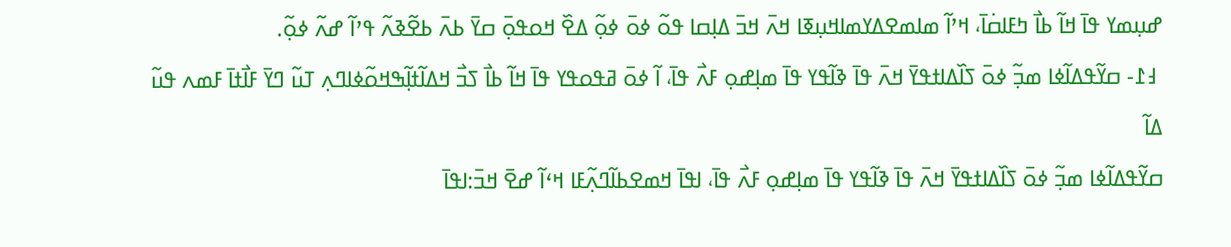ߝߎ߲ߘߌ ߟߊ߫ ߞߊ߬ ߕߊ߯ ߤߓߊߛ߭ߊ߫، ߞߴߊ߬ ߘߊߘߐߡߌߘߊߞߎ߲ߧߊ ߞߍ߫ ߞߏ߫ ߡߊ߲ߛߊ ߟߋ߬ ߦߋ߫ ߦߋ߲߬ ߡߐ߰ ߞߋߟߋ߲߫ ߛߌ߫ ߕߍ߫ ߕߐ߬ߢߍ߬ ߟߴߊ߬ ߝߍ߬ ߦߋ߲߬.
 ߃߁- ߛߌ߬ߟߡߊ߬ߦߊ ߘߏ߲߬ ߦߋ߫ ߖߊ߰ߡߊߙߟߌ߫ ߞߍ߫ ߟߊ߫ ߢߊ߬ߟߌ ߟߊ߫ ߘߊ߲ߝߋ߲ ߓߍ߯ ߟߊ߫، ߊ߬ ߦߋ߫ ߥߟߋߟߌ ߟߊ߫ ߞߊ߬ ߕߊ߯ ߖߏ߯ ߞߡߊ߬ߙߊ߲߬ߒߞߋ߬ߦߊߣߍ߲ ߠߎ߬ ߣߌ߫ ߓߊ߯ߙߊ߫ ߓߘߍ ߟߎ߬ ߡߊ߬
ߛߌ߬ߟߡߊ߬ߦߊ ߘߏ߲߬ ߦߋ߫ ߖߊ߰ߡߊߙߟߌ߫ ߞߍ߫ ߟߊ߫ ߢߊ߬ߟߌ ߟߊ߫ ߘߊ߲ߝߋ߲ ߓߍ߯ ߟߊ߫، ߊߟߊ߫ ߞߘߐߕߊ߬ߣߍ߲߬ߓߊ ߞߵߊ߬ ߝߐ߫ ߞߏ߫:ߊߟߊ߫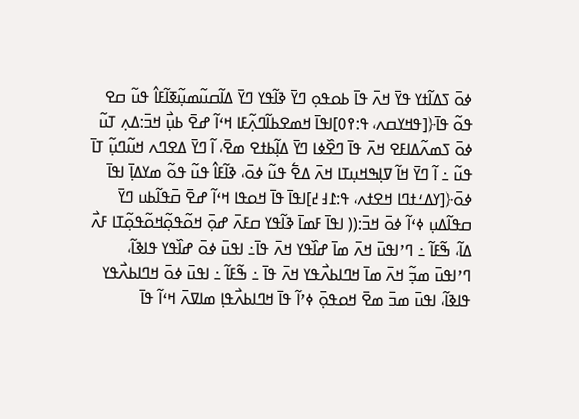ߦߋ߫ ߖߡߊ߬ߙߌ ߟߌ߫ ߞߍ߫ ߟߊ߫ ߕߋߟߋ߲ ߣߌ߫ ߢߊ߬ߟߌ ߣߌ߫ ߡߊ߬ߛߎ߬ߘߎ߲߬ߧߊ߬ߓߊ߮ ߟߎ߬ ߛߐ ߟߋ߬ ߟߊ߫﴿[ߟߞߌߛߍ، ߟ:߉߀]ߊߟߊ߫ ߞߘߐߕߊ߬ߣߍ߲߬ߓߊ ߞߵߊ߬ ߝߐ߫ ߕߎ߲߯ ߞߏ߫:ߡߍ߲ ߠߎ߬ ߦߋ߫ ߖߘߍ߬ߡߊߓߐ ߞߍ߫ ߟߊ߫ ߣߐ߰ߦߊ ߣߌ߫ ߡߊ߲߬ߕߙߐ ߘߐ߫، ߊ߬ ߣߌ߫ ߡߐߣߍ ߞߎ߬ߣߎ߲߬ ߠߊ߫ ߟߎ߬ ߸ ߊ߬ ߣߌ߫ ߞߊ߬ ߜߊ߲ߒߞߎ߲ߠߊ ߞߍ߫ ߡߐ߱ ߟߎ߬ ߦߋ߫، ߢߊ߬ߓߊ߮ ߟߎ߬ ߟߋ߬ ߘߌߡߊ߲߫ ߊߟߊ߫ ߦߋ߫﴿[ߌߡߑߙߣߊ ߞߐߙߍ، ߟ:߁߃߄]ߊߟߊ߫ ߟߊ߫ ߞߋߟߊ ߞߵߊ߬ ߝߐ߫ ߛ߫ߟߊ߬ߕߎ ߣߌ߫ ߛߟߊ߬ߡߎ߲ ߦߵߊ߬ ߦߋ߫ ߞߏ߫:(( ߊߟߊ߫ ߓߘߊ߫ ߢߊ߬ߟߌ ߛߓߍ߫ ߝߋ߲߫ ߞߋ߬ߟߋ߲߬ߞߋ߬ߟߋ߲߬ߠߊ ߓߍ߯ ߡߊ߬، ߒ߬ߓߊ߬ ߸ ߣߴߊߟߎ߫ ߞߍ߫ ߘߊ߫ ߝߊ߰ߟߌ ߞߍ߫ ߟߊ߫߸ ߊߟߎ߫ ߦߋ߫ ߝߊ߰ߟߌ ߟߊߢߊ߬، ߣߴߊߟߎ߫ ߘߏ߲߬ ߞߍ߫ ߘߊ߫ ߞߣߊߕߍ߯ߟߌ ߞߍ߫ ߟߊ߫ ߸ ߒ߬ߓߊ߬ ߸ ߊߟߎ߫ ߦߋ߫ ߞߣߊߕߍ߯ߟߌ ߟߊߢߊ߬، ߊߟߎ߫ ߘߏ߫ ߘߐ߫ ߞߋߟߋ߲߫ ߦߴߊ߬ ߟߊ߫ ߞߣߊߕߍ߯ߟߊ߲ ߘߊߜߍ߫ ߞߵߊ߬ ߟߊ߫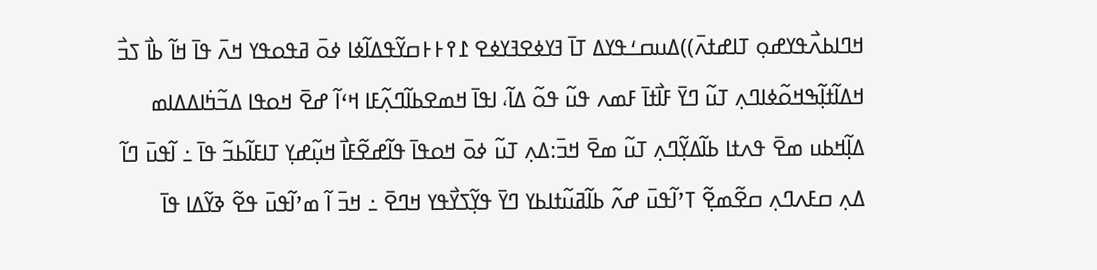ߞߣߊߕߍ߯ߟߌߝߋ߲ ߠߊߝߙߍ߫))ߡߎߛߑߟߌߡ ߠߊ߫ ߔߌߦߐߔߌߦߐ ߁߉߅߅ߛߌ߬ߟߡߊ߬ߦߊ ߦߋ߫ ߥߟߋߟߌ ߞߍ߫ ߟߊ߫ ߞߊ߬ ߕߊ߯ ߖߏ߯ ߞߡߊ߬ߙߊ߲߬ߒߞߋ߬ߦߊߣߍ߲ ߠߎ߬ ߣߌ߫ ߓߊ߯ߙߊ߫ ߓߘߍ ߟߎ߬ ߟߋ߬ ߡߊ߬، ߊߟߊ߫ ߞߘߐߕߊ߬ߣߍ߲߬ߓߊ ߞߵߊ߬ ߝߐ߫ ߞߋߟߊ ߡߏ߬ߤ߭ߊߡߡߊߘ ߡߊ߲߬ߞߕߎ ߘߐ߫ ߟߍߙߊ ߕߊ߬ߡߌ߲߬ߣߍ߲ ߠߎ߬ ߘߐ߫ ߞߏ߫:ߡߍ߲ ߠߎ߬ ߦߋ߫ ߞߋߟߊ߫ ߟߊ߬ߝߐ߬ߓߊ߯ ߞߎ߲߬ߝߌ߲ ߠߊߓߊ߬ߕߏ߬ ߟߊ߫ ߸ ߊ߬ߟߎ߫ ߣߊ߬ ߡߍ߲ ߛߓߍߣߍ߲ ߛߐ߬ߘߐ߲߬ ߠߴߊ߬ߟߎ߫ ߝߍ߬ ߕߊ߬ߥߎ߬ߙߊߕߌ ߣߌ߫ ߟߌ߲߬ߖߌ߯ߟߌ ߞߣߐ߫ ߸ ߞߏ߫ ߊ߬ ߘߴߊ߬ߟߎ߫ ߟߐ߬ ߢߌ߬ߡߊ ߟߊ߫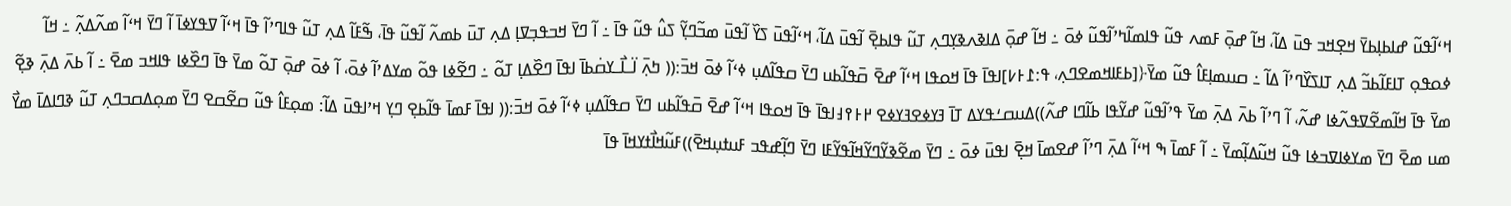ߞߵߊ߬ߟߎ߬ ߝߊߕߊ߲ߕߌ߫ ߞߐ߲ߞߏ ߟߎ߫ ߡߊ߬، ߞߊ߬ ߝߋ߲߫ ߓߘߍ ߟߎ߬ ߟߊߘߊ߬ߤߴߊ߬ߟߎ߬ ߦߋ߫ ߸ ߞߊ߬ ߝߋ߲߫ ߡߊߢߍߢߌ߲ߣߍ߲ ߠߎ߬ ߟߊߕߐ߲߫ ߊ߬ߟߎ߫ ߡߊ߬، ߞߵߊ߬ߟߎ߫ ߖߌ߰ ߊ߬ߟߎ߫ ߘߏ߬ߣߌ߲߬ ߖߎ߮ ߟߎ߬ ߟߊ߫ ߸ ߊ߬ ߣߌ߫ ߞߏߟߏ߲ߜߊ߲ ߡߍ߲ ߠߎ߫ ߕߘߍ߬ ߊ߬ߟߎ߬ ߟߊ߫، ߒ߬ߓߊ߬ ߡߍ߲ ߠߎ߬ ߟߊߣߴߊ߬ ߟߊ߫ ߞߵߊ߬ ߜߟߌߦߊ߫ ߊ߬ ߣߌ߫ ߞߵߊ߬ ߘߍ߬ߡߍ߲߬ ߸ ߞߊ߬ ߦߋߟߋ߲ ߠߊߓߊ߬ߕߏ߬ ߡߍ߲ ߠߊߖߌ߰ߣߴߊ߬ ߡߊ߬ ߸ ߛߎߘߊ߲ߓߊ߮ ߟߎ߬ ߘߌ߫﴿[ߕߓߊߞߘߐߣߍ߲، ߟ:߁߅߇]ߊߟߊ߫ ߟߊ߫ ߞߋߟߊ ߞߵߊ߬ ߝߐ߫ ߛ߫ߟߊ߬ߕߎ ߣߌ߫ ߛߟߊ߬ߡߎ߲ ߦߵߊ߬ ߦߋ߫ ߞߏ߫:(( ߤߍ߲߫ ߊ߳ߺߊ߯ߺߌߛ߭ߕߊ߫ ߊߟߊ߫ ߣߐ߰ߡߊ߲ ߠߋ߬ ߸ ߣߐ߬ߦߊ ߟߋ߬ ߘߌߡߴߊ߬ ߦߋ߫، ߊ߬ ߦߋ߫ ߝߋ߲߫ ߠߋ߬ ߘߌ߫ ߟߊ߫ ߣߐ߰ߦߊ ߟߊߞߏ ߘߐ߫ ߸ ߊ߬ ߕߍ߫ ߡߍ߲߫ ߢߐ߲߬ ߘߌ߫ ߟߊ߫ ߞߊ߬ߘߐ߬ߜߟߍ߬ߦߊ ߝߍ߬، ߊ߬ ߣߴߊ߬ ߕߍ߫ ߡߍ߲߫ ߘߌ߫ ߟߴߊ߬ߟߎ߬ ߝߌ߬ߟߊ ߕߊ߬ߣߊ ߝߍ߬))ߡߎߛߑߟߌߡ ߠߊ߫ ߔߌߦߐߔߌߦߐ ߂߅߉߃ߊߟߊ߫ ߟߊ߫ ߞߋߟߊ ߞߵߊ߬ ߝߐ߫ ߛ߫ߟߊ߬ߕߎ ߣߌ߫ ߛߟߊ߬ߡߎ߲ ߦߵߊ߬ ߦߋ߫ ߞߏ߫:(( ߊߟߊ߫ ߓߘߊ߫ ߟߊ߬ߕߐ߲ ߣߌ߲ ߞߴߊߟߎ߫ ߡߊ߬: ߘߋ߲ߓߊ߮ ߟߎ߬ ߛߐ߬ߛߐ ߣߌ߫ ߘߋ߲ߡߛߏߣߍ߲ ߠߎ߬ ߢߣߊߡߊ߫ ߘߌ߯ ߘߎ ߘߐ߫ ߣߌ߫ ߘߌߦߊߜߏߦߊ ߟߎ߬ ߞߎ߬ߡߊ߲߬ߘߌ߫ ߸ ߊ߬ ߓߘߊ߫ ߒ ߞߵߊ߬ ߡߍ߲߫ ߣߴߊ߬ ߝߐߘߊ߫ ߞߐ߲߫ ߊߟߎ߫ ߦߋ߫ ߸ ߣߌ߫ ߘߐ߬ߢߌ߬ߣߌ߬ߞߊ߬ߟߌ߬ߓߊ ߣߌ߫ ߣߊ߲߬ߝߟߏ ߓߎߙߎ߲ߞߐ߫))ߓߎ߬ߞߊ߯ߙߌߞߊ߫ ߟߊ߫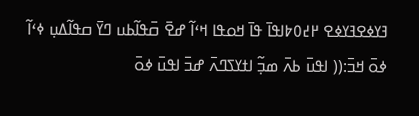ߔߌߦߐߔߌߦߐ ߂߄߀߈ߊߟߊ߫ ߟߊ߫ ߞߋߟߊ ߞߵߊ߬ ߝߐ߫ ߛ߫ߟߊ߬ߕߎ ߣߌ߫ ߛߟߊ߬ߡߎ߲ ߦߵߊ߬ ߦߋ߫ ߞߏ߫:(( ߊߟߎ߫ ߕߍ߫ ߘߏ߲߬ ߊߙߌߖߣߍ߫ ߝߏ߫ ߊߟߎ߫ ߦߋ߫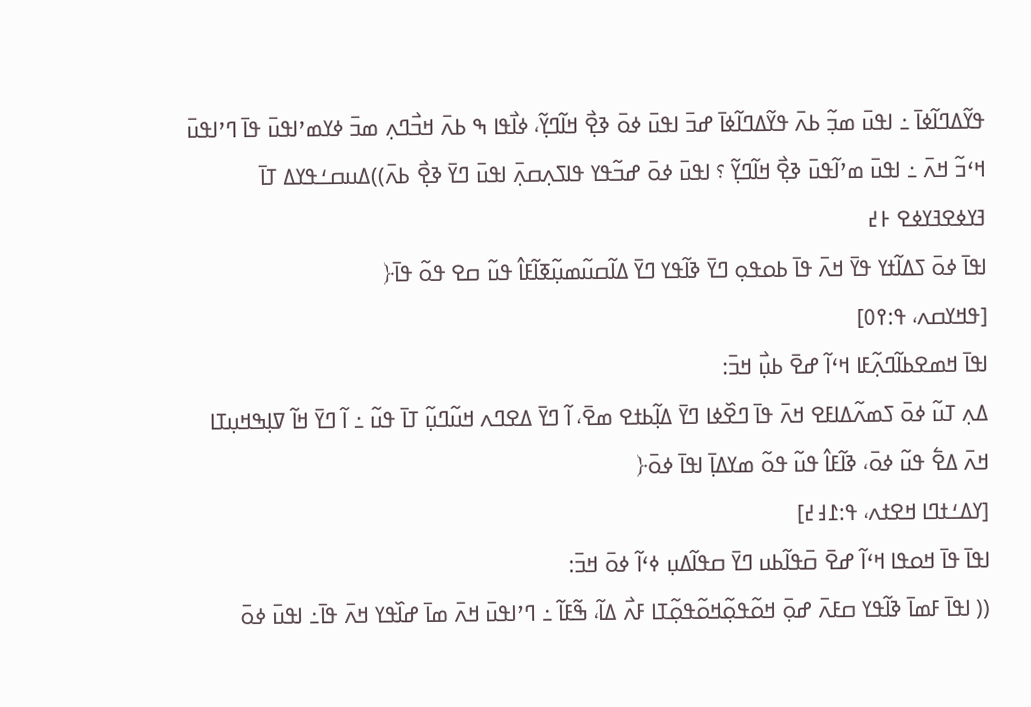ߟߌ߬ߡߣߊ߬ߦߊ߫ ߸ ߊߟߎ߫ ߘߏ߲߬ ߕߍ߫ ߟߌ߬ߡߣߊ߬ߦߊ߫ ߝߏ߫ ߊߟߎ߫ ߦߋ߫ ߢߐ߲߯ ߞߊ߬ߣߌ߲߬، ߦߊ߯ߟߊ ߒ ߕߍ߫ ߞߏ߯ߣߍ߲ ߘߏ߫ ߦߌߘߴߊߟߎ߫ ߟߊ߫ ߣߴߊߟߎ߫ ߞߵߏ߬ ߞߍ߫ ߸ ߊߟߎ߫ ߘߴߊ߬ߟߎ߫ ߢߐ߲߯ ߞߊ߬ߣߌ߲߬ ؟ ߊߟߎ߫ ߦߋ߫ ߝߏ߬ߟߌ ߟߊߖߍ߲ߛߍ߲߫ ߊߟߎ߫ ߣߌ߫ ߢߐ߲߯ ߕߍ߫))ߡߎߛߑߟߌߡ ߠߊ߫ ߔߌߦߐߔߌߦߐ ߅߄
ߊߟߊ߫ ߦߋ߫ ߖߡߊ߬ߙߌ ߟߌ߫ ߞߍ߫ ߟߊ߫ ߕߋߟߋ߲ ߣߌ߫ ߢߊ߬ߟߌ ߣߌ߫ ߡߊ߬ߛߎ߬ߘߎ߲߬ߧߊ߬ߓߊ߮ ߟߎ߬ ߛߐ ߟߋ߬ ߟߊ߫﴿
[ߟߞߌߛߍ، ߟ:߉߀]
ߊߟߊ߫ ߞߘߐߕߊ߬ߣߍ߲߬ߓߊ ߞߵߊ߬ ߝߐ߫ ߕߎ߲߯ ߞߏ߫:
ߡߍ߲ ߠߎ߬ ߦߋ߫ ߖߘߍ߬ߡߊߓߐ ߞߍ߫ ߟߊ߫ ߣߐ߰ߦߊ ߣߌ߫ ߡߊ߲߬ߕߙߐ ߘߐ߫، ߊ߬ ߣߌ߫ ߡߐߣߍ ߞߎ߬ߣߎ߲߬ ߠߊ߫ ߟߎ߬ ߸ ߊ߬ ߣߌ߫ ߞߊ߬ ߜߊ߲ߒߞߎ߲ߠߊ ߞߍ߫ ߡߐ߱ ߟߎ߬ ߦߋ߫، ߢߊ߬ߓߊ߮ ߟߎ߬ ߟߋ߬ ߘߌߡߊ߲߫ ߊߟߊ߫ ߦߋ߫﴿
[ߌߡߑߙߣߊ ߞߐߙߍ، ߟ:߁߃߄]
ߊߟߊ߫ ߟߊ߫ ߞߋߟߊ ߞߵߊ߬ ߝߐ߫ ߛ߫ߟߊ߬ߕߎ ߣߌ߫ ߛߟߊ߬ߡߎ߲ ߦߵߊ߬ ߦߋ߫ ߞߏ߫:
(( ߊߟߊ߫ ߓߘߊ߫ ߢߊ߬ߟߌ ߛߓߍ߫ ߝߋ߲߫ ߞߋ߬ߟߋ߲߬ߞߋ߬ߟߋ߲߬ߠߊ ߓߍ߯ ߡߊ߬، ߒ߬ߓߊ߬ ߸ ߣߴߊߟߎ߫ ߞߍ߫ ߘߊ߫ ߝߊ߰ߟߌ ߞߍ߫ ߟߊ߫߸ ߊߟߎ߫ ߦߋ߫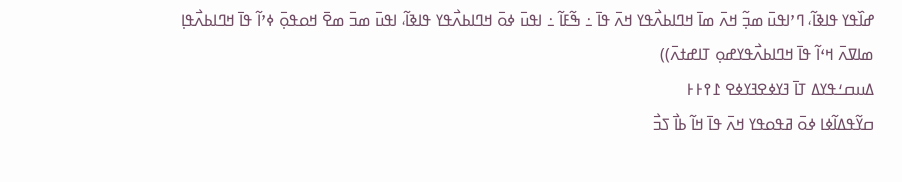ߝߊ߰ߟߌ ߟߊߢߊ߬، ߣߴߊߟߎ߫ ߘߏ߲߬ ߞߍ߫ ߘߊ߫ ߞߣߊߕߍ߯ߟߌ ߞߍ߫ ߟߊ߫ ߸ ߒ߬ߓߊ߬ ߸ ߊߟߎ߫ ߦߋ߫ ߞߣߊߕߍ߯ߟߌ ߟߊߢߊ߬، ߊߟߎ߫ ߘߏ߫ ߘߐ߫ ߞߋߟߋ߲߫ ߦߴߊ߬ ߟߊ߫ ߞߣߊߕߍ߯ߟߊ߲ ߘߊߜߍ߫ ߞߵߊ߬ ߟߊ߫ ߞߣߊߕߍ߯ߟߌߝߋ߲ ߠߊߝߙߍ߫))
ߡߎߛߑߟߌߡ ߠߊ߫ ߔߌߦߐߔߌߦߐ ߁߉߅߅
ߛߌ߬ߟߡߊ߬ߦߊ ߦߋ߫ ߥߟߋߟߌ ߞߍ߫ ߟߊ߫ ߞߊ߬ ߕߊ߯ ߖߏ߯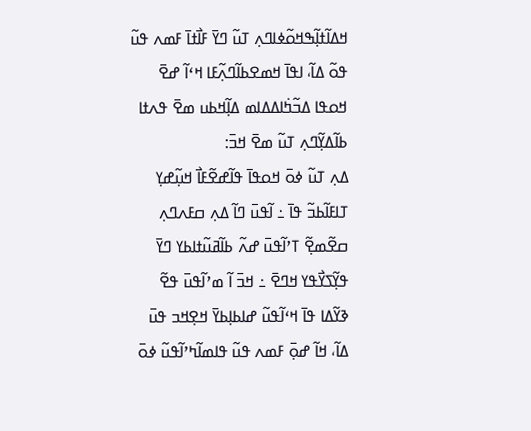ߞߡߊ߬ߙߊ߲߬ߒߞߋ߬ߦߊߣߍ߲ ߠߎ߬ ߣߌ߫ ߓߊ߯ߙߊ߫ ߓߘߍ ߟߎ߬ ߟߋ߬ ߡߊ߬، ߊߟߊ߫ ߞߘߐߕߊ߬ߣߍ߲߬ߓߊ ߞߵߊ߬ ߝߐ߫ ߞߋߟߊ ߡߏ߬ߤ߭ߊߡߡߊߘ ߡߊ߲߬ߞߕߎ ߘߐ߫ ߟߍߙߊ ߕߊ߬ߡߌ߲߬ߣߍ߲ ߠߎ߬ ߘߐ߫ ߞߏ߫:
ߡߍ߲ ߠߎ߬ ߦߋ߫ ߞߋߟߊ߫ ߟߊ߬ߝߐ߬ߓߊ߯ ߞߎ߲߬ߝߌ߲ ߠߊߓߊ߬ߕߏ߬ ߟߊ߫ ߸ ߊ߬ߟߎ߫ ߣߊ߬ ߡߍ߲ ߛߓߍߣߍ߲ ߛߐ߬ߘߐ߲߬ ߠߴߊ߬ߟߎ߫ ߝߍ߬ ߕߊ߬ߥߎ߬ߙߊߕߌ ߣߌ߫ ߟߌ߲߬ߖߌ߯ߟߌ ߞߣߐ߫ ߸ ߞߏ߫ ߊ߬ ߘߴߊ߬ߟߎ߫ ߟߐ߬ ߢߌ߬ߡߊ ߟߊ߫ ߞߵߊ߬ߟߎ߬ ߝߊߕߊ߲ߕߌ߫ ߞߐ߲ߞߏ ߟߎ߫ ߡߊ߬، ߞߊ߬ ߝߋ߲߫ ߓߘߍ ߟߎ߬ ߟߊߘߊ߬ߤߴߊ߬ߟߎ߬ ߦߋ߫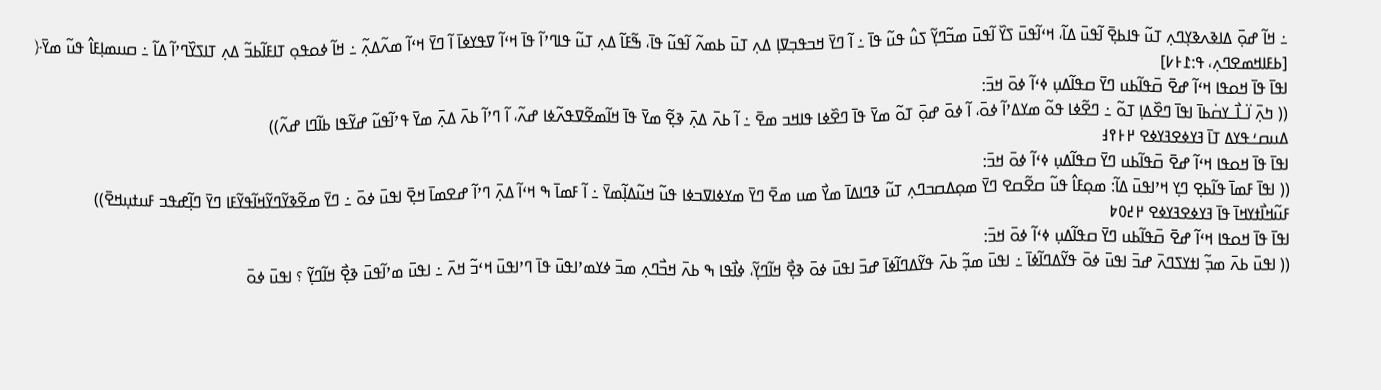߸ ߞߊ߬ ߝߋ߲߫ ߡߊߢߍߢߌ߲ߣߍ߲ ߠߎ߬ ߟߊߕߐ߲߫ ߊ߬ߟߎ߫ ߡߊ߬، ߞߵߊ߬ߟߎ߫ ߖߌ߰ ߊ߬ߟߎ߫ ߘߏ߬ߣߌ߲߬ ߖߎ߮ ߟߎ߬ ߟߊ߫ ߸ ߊ߬ ߣߌ߫ ߞߏߟߏ߲ߜߊ߲ ߡߍ߲ ߠߎ߫ ߕߘߍ߬ ߊ߬ߟߎ߬ ߟߊ߫، ߒ߬ߓߊ߬ ߡߍ߲ ߠߎ߬ ߟߊߣߴߊ߬ ߟߊ߫ ߞߵߊ߬ ߜߟߌߦߊ߫ ߊ߬ ߣߌ߫ ߞߵߊ߬ ߘߍ߬ߡߍ߲߬ ߸ ߞߊ߬ ߦߋߟߋ߲ ߠߊߓߊ߬ߕߏ߬ ߡߍ߲ ߠߊߖߌ߰ߣߴߊ߬ ߡߊ߬ ߸ ߛߎߘߊ߲ߓߊ߮ ߟߎ߬ ߘߌ߫﴿
[ߕߓߊߞߘߐߣߍ߲، ߟ:߁߅߇]
ߊߟߊ߫ ߟߊ߫ ߞߋߟߊ ߞߵߊ߬ ߝߐ߫ ߛ߫ߟߊ߬ߕߎ ߣߌ߫ ߛߟߊ߬ߡߎ߲ ߦߵߊ߬ ߦߋ߫ ߞߏ߫:
(( ߤߍ߲߫ ߊ߳ߺߊ߯ߺߌߛ߭ߕߊ߫ ߊߟߊ߫ ߣߐ߰ߡߊ߲ ߠߋ߬ ߸ ߣߐ߬ߦߊ ߟߋ߬ ߘߌߡߴߊ߬ ߦߋ߫، ߊ߬ ߦߋ߫ ߝߋ߲߫ ߠߋ߬ ߘߌ߫ ߟߊ߫ ߣߐ߰ߦߊ ߟߊߞߏ ߘߐ߫ ߸ ߊ߬ ߕߍ߫ ߡߍ߲߫ ߢߐ߲߬ ߘߌ߫ ߟߊ߫ ߞߊ߬ߘߐ߬ߜߟߍ߬ߦߊ ߝߍ߬، ߊ߬ ߣߴߊ߬ ߕߍ߫ ߡߍ߲߫ ߘߌ߫ ߟߴߊ߬ߟߎ߬ ߝߌ߬ߟߊ ߕߊ߬ߣߊ ߝߍ߬))
ߡߎߛߑߟߌߡ ߠߊ߫ ߔߌߦߐߔߌߦߐ ߂߅߉߃
ߊߟߊ߫ ߟߊ߫ ߞߋߟߊ ߞߵߊ߬ ߝߐ߫ ߛ߫ߟߊ߬ߕߎ ߣߌ߫ ߛߟߊ߬ߡߎ߲ ߦߵߊ߬ ߦߋ߫ ߞߏ߫:
(( ߊߟߊ߫ ߓߘߊ߫ ߟߊ߬ߕߐ߲ ߣߌ߲ ߞߴߊߟߎ߫ ߡߊ߬: ߘߋ߲ߓߊ߮ ߟߎ߬ ߛߐ߬ߛߐ ߣߌ߫ ߘߋ߲ߡߛߏߣߍ߲ ߠߎ߬ ߢߣߊߡߊ߫ ߘߌ߯ ߘߎ ߘߐ߫ ߣߌ߫ ߘߌߦߊߜߏߦߊ ߟߎ߬ ߞߎ߬ߡߊ߲߬ߘߌ߫ ߸ ߊ߬ ߓߘߊ߫ ߒ ߞߵߊ߬ ߡߍ߲߫ ߣߴߊ߬ ߝߐߘߊ߫ ߞߐ߲߫ ߊߟߎ߫ ߦߋ߫ ߸ ߣߌ߫ ߘߐ߬ߢߌ߬ߣߌ߬ߞߊ߬ߟߌ߬ߓߊ ߣߌ߫ ߣߊ߲߬ߝߟߏ ߓߎߙߎ߲ߞߐ߫))
ߓߎ߬ߞߊ߯ߙߌߞߊ߫ ߟߊ߫ ߔߌߦߐߔߌߦߐ ߂߄߀߈
ߊߟߊ߫ ߟߊ߫ ߞߋߟߊ ߞߵߊ߬ ߝߐ߫ ߛ߫ߟߊ߬ߕߎ ߣߌ߫ ߛߟߊ߬ߡߎ߲ ߦߵߊ߬ ߦߋ߫ ߞߏ߫:
(( ߊߟߎ߫ ߕߍ߫ ߘߏ߲߬ ߊߙߌߖߣߍ߫ ߝߏ߫ ߊߟߎ߫ ߦߋ߫ ߟߌ߬ߡߣߊ߬ߦߊ߫ ߸ ߊߟߎ߫ ߘߏ߲߬ ߕߍ߫ ߟߌ߬ߡߣߊ߬ߦߊ߫ ߝߏ߫ ߊߟߎ߫ ߦߋ߫ ߢߐ߲߯ ߞߊ߬ߣߌ߲߬، ߦߊ߯ߟߊ ߒ ߕߍ߫ ߞߏ߯ߣߍ߲ ߘߏ߫ ߦߌߘߴߊߟߎ߫ ߟߊ߫ ߣߴߊߟߎ߫ ߞߵߏ߬ ߞߍ߫ ߸ ߊߟߎ߫ ߘߴߊ߬ߟߎ߫ ߢߐ߲߯ ߞߊ߬ߣߌ߲߬ ؟ ߊߟߎ߫ ߦߋ߫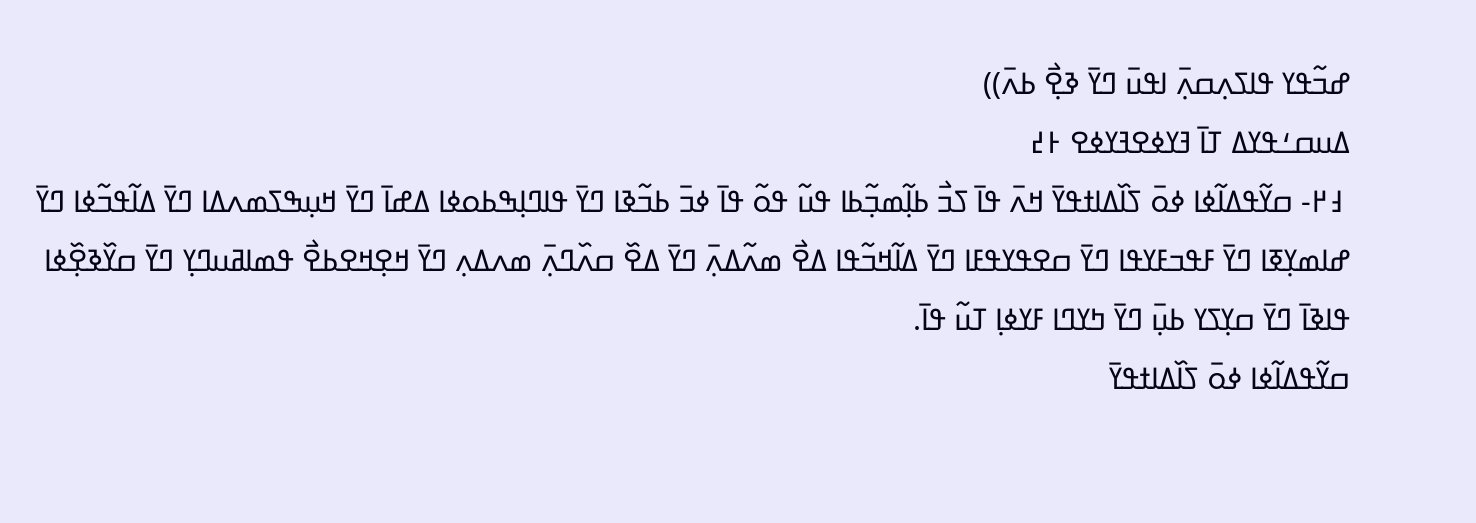ߝߏ߬ߟߌ ߟߊߖߍ߲ߛߍ߲߫ ߊߟߎ߫ ߣߌ߫ ߢߐ߲߯ ߕߍ߫))
ߡߎߛߑߟߌߡ ߠߊ߫ ߔߌߦߐߔߌߦߐ ߅߄
 ߃߂- ߛߌ߬ߟߡߊ߬ߦߊ ߦߋ߫ ߖߊ߰ߡߊߙߟߌ߫ ߞߍ߫ ߟߊ߫ ߖߏ߯ ߕߊ߲߬ߘߏ߲߬ߕߊ ߟߎ߬ ߟߋ߬ ߟߊ߫ ߦߏ߫ ߕߏ߬ߢߊ ߣߌ߫ ߟߊߣߊ߲ߒߕߋߦߊ ߡߝߊ߫ ߣߌ߫ ߞߎ߲ߒߖߘߍߡߊ ߣߌ߫ ߡߊ߬ߟߏ߬ߦߊ ߣߌ߫ ߝߊߘߌ߲ߧߊ ߣߌ߫ ߓߟߏߓߌߟߊ ߣߌ߫ ߛߐߟߌߟߓߊ ߣߌ߫ ߡߊ߬ߞߏ߬ߟߊ ߡߐ߯ ߘߍ߬ߡߍ߲߫ ߣߌ߫ ߡߐ߰ ߛߍ߰ߣߍ߲߫ ߘߍߡߍ߲ ߣߌ߫ ߞߐ߲ߞߐߕߐ߯ ߟߘߊߥߎߣߌ߲ ߣߌ߫ ߛߌ߰ߢߐ߲߰ߦߊ ߟߊߢߊ߫ ߣߌ߫ ߛߌ߲ߖߌ ߕߎ߲߫ ߣߌ߫ ߤߌߣߊ ߓߌߦߊ߲ ߠߎ߬ ߟߊ߫.
ߛߌ߬ߟߡߊ߬ߦߊ ߦߋ߫ ߖߊ߰ߡߊߙߟߌ߫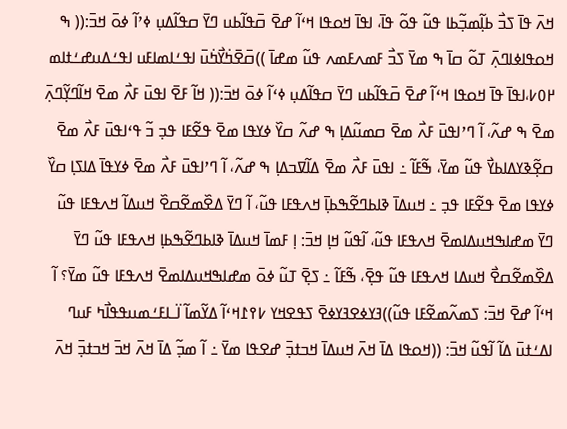ߞߍ߫ ߟߊ߫ ߖߏ߯ ߕߊ߲߬ߘߏ߲߬ߕߊ ߟߎ߬ ߟߋ߬ ߟߊ߫، ߊߟߊ߫ ߞߋߟߊ ߞߵߊ߬ ߝߐ߫ ߛ߫ߟߊ߬ߕߎ ߣߌ߫ ߛߟߊ߬ߡߎ߲ ߦߴߊ߬ ߦߋ߫ ߞߏ߫:(( ߒ ߞߋߟߊߦߊߣߍ߲߫ ߠߋ߬ ߛߊ߫ ߒ ߘߌ߫ ߖߏ߯ ߓߘߍߓߘߍ ߟߎ߬ ߘߝߊ߫ ))ߛ߫ߐ߫ߤ߭ߌ߯ߤ߭ߎ߫ ߊߟߑߊߘߊߓߎ ߊߟߑߡߎߝߑߙߊߘ ߂߀߇،ߊߟߊ߫ ߟߊ߫ ߞߋߟߊ ߞߵߊ߬ ߝߐ߫ ߛ߫ߟߊ߬ߕߎ ߣߌ߫ ߛߟߊ߬ߡߎ߲ ߦߵߊ߬ ߦߋ߫ ߞߏ߫:(( ߞߊ߬ ߓߐ߫ ߊߟߎ߫ ߓߍ߯ ߘߐ߫ ߞߊ߬ߣߌ߲߬ߣߍ߲߫ ߘߐ߫ ߒ ߝߍ߬، ߊ߬ ߣߴߊߟߎ߫ ߓߍ߯ ߘߐ߫ ߛߘߎ߬ߡߊ߲ ߒ ߝߍ߬ ߛߌ߰ ߦߌߟߊ ߘߐ߫ ߟߐ߬ߓߊ ߟߏ߲ ߏ߬ ߟߵߊߟߎ߫ ߓߍ߯ ߘߐ߫ ߛߐ߲߬ߢߌߡߊߕߌ߯ ߟߎ߬ ߘߌ߫، ߒ߬ߓߊ߬ ߸ ߊߟߎ߫ ߓߍ߯ ߘߐ߫ ߡߊ߬ߜߏߡߊ߲ ߒ ߝߍ߬، ߊ߬ ߣߴߊߟߎ߫ ߓߍ߯ ߘߐ߫ ߦߌߟߊ߫ ߡߊߖߊ߲ ߛߌ߰ ߦߌߟߊ ߘߐ߫ ߟߐ߬ߓߊ ߟߏ߲ ߸ ߞߎߡߊ߫ ߢߊߕߣߐ߬ߒߕߊ߲߫ ߞߍߟߓߊ ߟߎ߬، ߊ߬ ߣߌ߫ ߡߐ߰ߘߐ߬ߛߐ߰ ߞߎߡߊ߬ ߞߍߟߓߊ ߟߎ߬ ߣߌ߫ ߘߝߊߒߞߎߡߊߘߐ߫ ߞߍߟߓߊ ߟߎ߬، ߊ߬ߟߎ߬ ߞߊ߲ ߞߏ߫: ߊ߲ ߓߘߊ߫ ߞߎߡߊ߫ ߢߊߕߣߐ߬ߒߕߊ߲ ߞߍߟߓߊ ߟߎ߬ ߣߌ߫ ߡߐ߰ߘߐ߬ߛߐ߯ ߞߎߡߊ ߞߍߟߓߊ ߟߎ߬ ߟߐ߲߫، ߒ߬ߓߊ߬ ߸ ߖߐ߲߫ ߠߎ߬ ߦߋ߫ ߘߝߊߒߞߎߡߊߘߐ߫ ߞߍߟߓߊ ߟߎ߬ ߘߌ߫؟ ߊ߬ ߞߵߊ߬ ߝߐ߫ ߞߏ߫: ߖߘߍ߬ߘߐ߬ߓߊ ߟߎ߬))ߔߌߦߐߔߌߦߐ߫ ߖߟߐߞߌ ߇߉߁ߞߵߊ߬ ߡߌ߬ߘߊ߬ ߊ߳ߺߊߓߑߘߎߟߟߊ߯ߤ ߓߎߣ ߊߡߑߙߎ߫ ߡߊ߬ ߊ߬ߟߎ߬ ߞߏ߫: ((ߞߋߟߊ ߡߊ߫ ߞߍ߫ ߞߎߡߊ߫ ߞߏߙߏ߲߫ ߝߐߟߊ ߘߌ߫ ߸ ߊ߬ ߘߏ߲߬ ߡߊ߫ ߞߍ߫ ߞߏ߫ ߞߏߙߏ߲߫ ߞߍ߫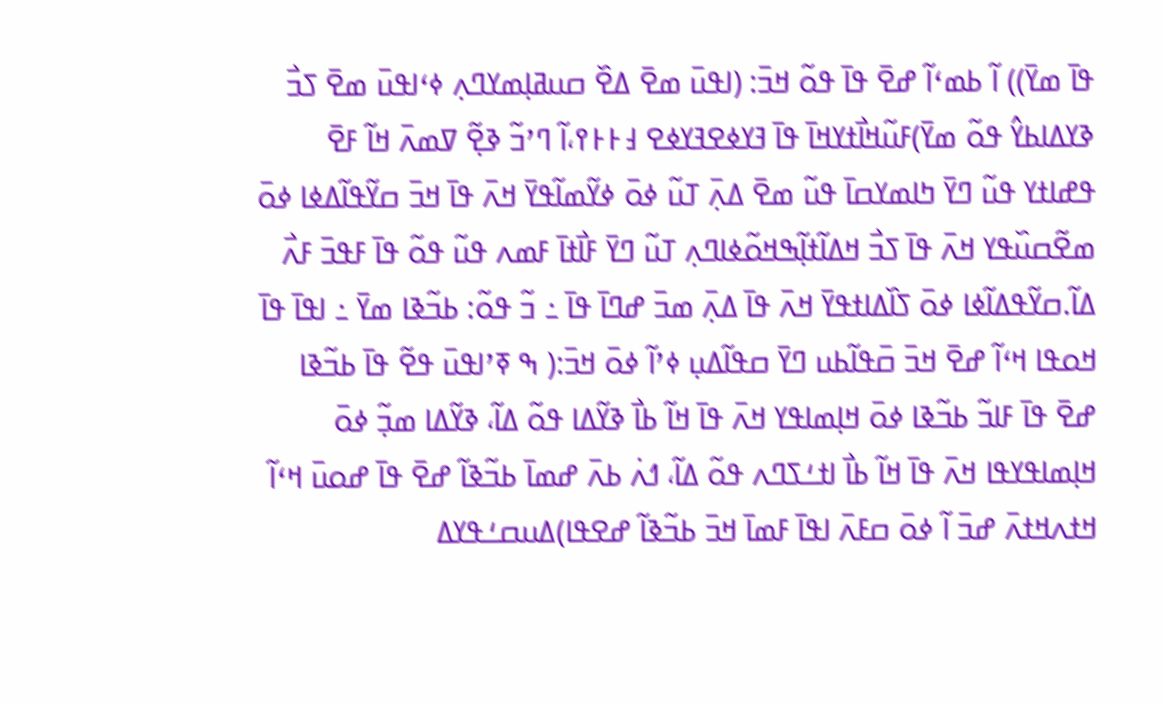ߟߊ߫ ߘߌ߫)) ߊ߬ ߕߘߵߊ߬ ߝߐ߫ ߟߊ߫ ߟߋ߬ ߞߏ߫: (ߊߟߎ߫ ߘߐ߫ ߡߐ߰ ߛߎߥߊ߲ߘߌߣߍ߲ ߦߵߊߟߎ߫ ߘߐ߫ ߖߏ߯ ߢߌߡߊߕߌ߮ ߟߋ߬ ߘߌ߫)ߓߎ߬ߞߊ߯ߙߌߞߊ߫ ߟߊ߫ ߔߌߦߐߔߌߦߐ ߃߅߅߉،ߊ߬ ߣߴߏ߬ ߢߐ߲߬ ߜߘߍ߫ ߞߊ߬ ߓߐ߫ ߟߝߊߙߌ ߟߎ߬ ߣߌ߫ ߤߊߘߌߛߊ߫ ߟߎ߬ ߘߐ߫ ߡߍ߲߫ ߠߎ߬ ߦߋ߫ ߦߌ߬ߘߊ߬ߟߌ߫ ߞߍ߫ ߟߊ߫ ߞߏ߫ ߛߌ߬ߟߊ߬ߡߦߊ ߦߋ߫ ߘߐ߬ߛߎ߰ߟߌ ߞߍ߫ ߟߊ߫ ߖߏ߯ ߞߡߊ߬ߙߊ߲߬ߒߞߋ߬ߦߊߣߍ߲ ߠߎ߬ ߣߌ߫ ߓߊ߯ߙߊ߫ ߓߘߍ ߟߎ߬ ߟߋ߬ ߟߊ߫ ߓߟߏ߫ ߓߍ߯ ߡߊ߬.ߛߌ߬ߟߡߊ߬ߦߊ ߦߋ߫ ߖߊ߰ߡߊߙߟߌ߫ ߞߍ߫ ߟߊ߫ ߡߍ߲߫ ߘߏ߫ ߝߣߊ߫ ߟߊ߫ ߸ ߏ߬ ߟߋ߬: ߕߏ߬ߢߊ ߘߌ߫ ߸ ߊߟߊ߫ ߟߊ߫ ߞߋߟߊ ߞߵߊ߬ ߝߐ߫ ߞߏ߫ ߛ߫ߟߊ߬ߕߎ ߣߌ߫ ߛߟߊ߬ߡߎ߲ ߦߴߊ߬ ߦߋ߫ ߞߏ߫:( ߒ ߧߴߊߟߎ߫ ߟߐ߬ ߟߊ߫ ߕߏ߬ߢߊ ߝߐ߫ ߟߊ߫ ߓߊߏ߬ ߕߏ߬ߢߊ ߦߋ߫ ߞߊ߲ߘߊߟߌ ߞߍ߫ ߟߊ߫ ߞߊ߬ ߕߊ߯ ߢߌ߬ߡߊ ߟߋ߬ ߡߊ߬، ߢߌ߬ߡߊ ߘߏ߲߬ ߦߋ߫ ߞߊ߲ߘߊߟߌߟߊ ߞߍ߫ ߟߊ߫ ߞߊ߬ ߕߊ߯ ߊߙߑߖߣߍ ߟߋ߬ ߡߊ߬، ߗߍ߭ ߕߍ߫ ߝߘߊ߫ ߕߏ߬ߢߊ߬ ߝߐ߫ ߟߊ߫ ߝߋߎ߫ ߞߵߊ߬ ߞߙߍߞߙߍ߫ ߝߏ߫ ߊ߬ ߦߋ߫ ߛߓߍ߫ ߊߟߊ߫ ߓߘߊ߫ ߞߏ߫ ߕߏ߬ߢߊ߬ ߝߐߟߊ)ߡߎߛߑߟߌߡ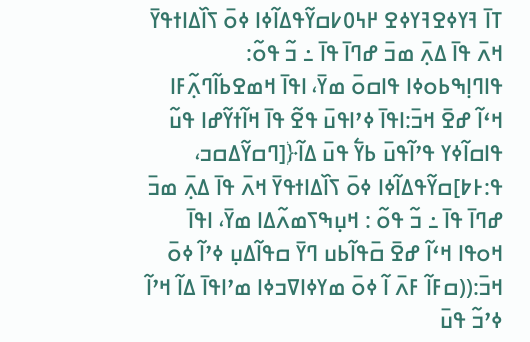ߠߊ߫ ߔߌߦߐߔߌߦߐ ߂߆߀߇ߛߌ߬ߟߡߊ߬ߦߊ ߦߋ߫ ߖߊ߰ߡߊߙߟߌ߫ ߞߍ߫ ߟߊ߫ ߡߍ߲߫ ߘߏ߫ ߝߣߊ߫ ߟߊ߫ ߸ ߏ߬ ߟߋ߬: ߟߊߣߊ߲ߒߕߋߦߊ ߟߊߛߋ߫ ߘߌ߫، ߊߟߊ߫ ߞߘߐߕߊ߬ߣߍ߲߬ߓߊ ߞߵߊ߬ ߝߐ߫ ߞߏ߫:ߊߟߊ߫ ߦߴߊߟߎ߫ ߟߐ߬ ߟߊ߫ ߞߊ߬ߙߌ߬ߝߊ ߟߎ߬ ߟߊߛߊ߬ߦߌ ߟߴߊ߬ߟߎ߫ ߕߌ߱ ߟߎ߫ ߡߊ߬﴿[ߣߛߌ߬ߡߛߏ، ߟ:߅߈]ߛߌ߬ߟߡߊ߬ߦߊ ߦߋ߫ ߖߊ߰ߡߊߙߟߌ߫ ߞߍ߫ ߟߊ߫ ߡߍ߲߫ ߘߏ߫ ߝߣߊ߫ ߟߊ߫ ߸ ߏ߬ ߟߋ߬ : ߞߎ߲ߒߖߘߍ߬ߡߊ ߘߌ߫، ߊߟߊ߫ ߞߋߟߊ ߞߵߊ߬ ߝߐ߫ ߛ߫ߟߊ߬ߕߎ ߣߌ߫ ߛߟߊ߬ߡߎ߲ ߦߴߊ߬ ߦߋ߫ ߞߏ߫:((ߛߓߊ߬ ߓߍ߫ ߊ߬ ߦߋ߫ ߘߌߦߊߜߏߦߊ ߘߴߊߟߊ߫ ߡߊ߬ ߞߴߊ߬ ߦߴߏ߬ ߟߎ߫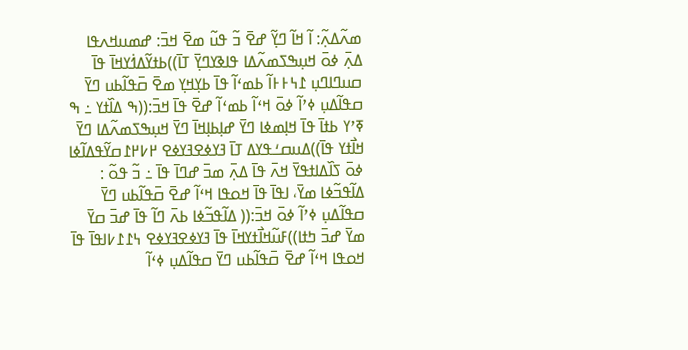ߘߍ߬ߡߍ߲߬: ߊ߬ ߞߊ߬ ߣߌ߲߬ ߝߐ߫ ߏ߬ ߟߎ߬ ߘߐ߫ ߞߏ߫: ߝߘߎߞߍߟߊ ߡߍ߲߫ ߦߋ߫ ߞߎ߲ߒߖߘߍ߬ߡߊ ߟߊߢߌߣߌ߲߫ ߠߊ߫))ߕߙߌ߬ߡߗ߭ߌߞߊ߫ ߟߊ߫ ߛߎߣߊߣߎ߲ ߁߆߅߅ߊ߬ ߕߘߵߊ߬ ߟߊ߫ ߕߌ߲ߞߌ߲ ߘߐ߫ ߛ߫ߟߊ߬ߕߎ ߣߌ߫ ߛߟߊ߬ߡߎ߲ ߦߴߊ߬ ߦߋ߫ ߞߵߊ߬ ߕߘߵߊ߬ ߝߐ߫ ߟߊ߫ ߞߏ߫:((ߒ ߡߊ߰ߙߌ ߸ ߒ ߧߴߌ ߕߙߊ߫ ߟߊ߫ ߞߊ߲ߘߦߊ ߣߌ߫ ߝߊ߲ߕߊ߲ߞߊ߫ ߣߌ߫ ߞߎ߲ߒߖߘߍ߬ߡߊ ߣߌ߫ ߞߊ߯ߙߌ ߟߊ߫))ߡߎߛߑߟߌߡ ߠߊ߫ ߔߌߦߐߔߌߦߐ ߂߇߂߁ߛߌ߬ߟߡߊ߬ߦߊ ߦߋ߫ ߖߊ߰ߡߊߙߟߌ߫ ߞߍ߫ ߟߊ߫ ߡߍ߲߫ ߘߏ߫ ߝߣߊ߫ ߟߊ߫ ߸ ߏ߬ ߟߋ߬ : ߡߊ߬ߟߏ߬ߦߊ ߘߌ߫، ߊߟߊ߫ ߟߊ߫ ߞߋߟߊ ߞߵߊ߬ ߝߐ߫ ߛ߫ߟߊ߬ߕߎ ߣߌ߫ ߛߟߊ߬ߡߎ߲ ߦߴߊ߬ ߦߋ߫ ߞߏ߫:(( ߡߊ߬ߟߏ߬ߦߊ ߕߍ߫ ߣߊ߬ ߟߊ߫ ߝߏ߫ ߛߌ߫ ߘߌ߫ ߝߏ߫ ߤߙߊ))ߓߎ߬ߞߊ߯ߙߌߞߊ߫ ߟߊ߫ ߔߌߦߐߔߌߦߐ ߆߁߁߇ߊߟߊ߫ ߟߊ߫ ߞߋߟߊ ߞߵߊ߬ ߝߐ߫ ߛ߫ߟߊ߬ߕߎ ߣߌ߫ ߛߟߊ߬ߡߎ߲ ߦߵߊ߬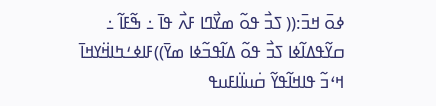ߦߋ߫ ߞߏ߫:(( ߖߏ߯ ߟߋ߬ ߘߌ߯ߣߊ ߓߍ߯ ߟߊ߫ ߸ ߒ߬ߓߊ߬ ߸ ߛߌ߬ߟߡߊ߬ߦߊ ߖߏ߯ ߟߋ߬ ߡߊ߬ߟߏ߬ߦߊ ߘߌ߫))ߓߊߦߑߤߊߞ߳ߌߞߊ߫ ߞߵߏ߬ ߟߊߞߊ߬ߟߌ߬ ߛ߭ߎߊ߳ߊߓߎߟ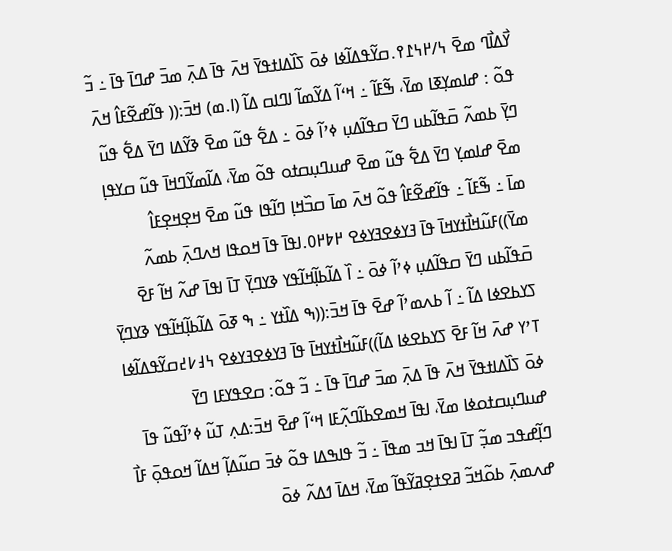ߌ߯ߡߊ߯ߣ ߘߐ߫ ߆/߂߆߁߉.ߛߌ߬ߟߡߊ߬ߦߊ ߦߋ߫ ߖߊ߰ߡߊߙߟߌ߫ ߞߍ߫ ߟߊ߫ ߡߍ߲߫ ߘߏ߫ ߝߣߊ߫ ߟߊ߫ ߸ ߏ߬ ߟߋ߬ : ߝߊߘߌ߲ߧߊ ߘߌ߫، ߒ߬ߓߊ߬ ߸ ߞߵߊ߬ ߡߌ߬ߘߊ߬ ߊߣߊߛ ߡߊ߬ (ߊ.ߘ) ߞߏ߫:(( ߟߊ߬ߝߐ߬ߓߊ߮ ߞߍ߫ ߣߌ߲߫ ߕߘߍ߬ ߛ߫ߟߊ߬ߕߎ ߣߌ߫ ߛߟߊ߬ߡߎ߲ ߦߴߊ߬ ߦߋ߫ ߸ ߡߐ߱ ߟߎ߬ ߘߐ߫ ߢߌ߬ߡߊ ߣߌ߫ ߡߐ߱ ߟߎ߬ ߘߐ߫ ߝߊߘߌ߲ ߣߌ߫ ߡߐ߱ ߟߎ߬ ߘߐ߫ ߝߎߣߎ߲ߛߙߋ ߟߋ߬ ߘߌ߫، ߡߊ߬ߘߌ߬ߣߞߊ߫ ߟߎ߬ ߛߌߟߊ߲ ߘߊ߫ ߸ ߒ߬ߓߊ߬ ߸ ߟߊ߬ߝߐ߬ߓߊ߮ ߟߋ߬ ߞߍ߫ ߘߊ߫ ߛߏ߰ߞߊ߲ ߣߊ߬ߟߊ ߟߎ߬ ߘߐ߫ ߞߐ߲ߞߐ߲ߓߊ߮ ߘߌ߫))ߓߎ߬ߞߊ߯ߙߌߞߊ߫ ߟߊ߫ ߔߌߦߐߔߌߦߐ ߂߈߂߀.ߊߟߊ߫ ߟߊ߫ ߞߋߟߊ ߞߍߣߍ߲߫ ߕߘߍ߬ ߛ߫ߟߊ߬ߕߎ ߣߌ߫ ߛߟߊ߬ߡߎ߲ ߦߴߊ߬ ߦߋ߫ ߸ ߊ߰ ߡߊ߬ߕߊ߲߬ߞߊ߬ߟߌ ߢߌߣߌ߲߫ ߠߊ߫ ߊߟߊ߫ ߝߍ߬ ߞߊ߬ ߓߐ߫ ߖߌߕߐߦߊ ߡߊ߬ ߸ ߊ߬ ߕߍߘߴߊ߬ ߝߐ߫ ߟߊ߫ ߞߏ߫:((ߒ ߡߊ߰ߙߌ ߸ ߒ ߧߋ߫ ߡߊ߬ߕߊ߲߬ߞߊ߬ߟߌ ߢߌߣߌ߲߫ ߠߴߌ ߝߍ߫ ߞߊ߬ ߓߐ߫ ߖߌߕߐߦߊ ߡߊ߬))ߓߎ߬ߞߊ߯ߙߌߞߊ߫ ߟߊ߫ ߔߌߦߐߔߌߦߐ ߆߃߇߄ߛߌ߬ߟߡߊ߬ߦߊ ߦߋ߫ ߖߊ߰ߡߊߙߟߌ߫ ߞߍ߫ ߟߊ߫ ߡߍ߲߫ ߘߏ߫ ߝߣߊ߫ ߟߊ߫ ߸ ߏ߬ ߟߋ߬: ߛߐߟߌߓߊ ߣߌ߫ ߝߎߣߎ߲ߛߙߋߦߊ ߘߌ߫، ߊߟߊ߫ ߞߘߐߕߊ߬ߣߍ߲߬ߓߊ ߞߵߊ߬ ߝߐ߫ ߞߏ߫:ߡߍ߲ ߠߎ߬ ߦߴߊ߬ߟߎ߬ ߟߊ߫ ߣߊ߲߬ߝߟߏ ߘߏ߲߬ ߠߊ߫ ߊߟߊ߫ ߞߏ ߘߟߊ߫ ߸ ߏ߬ ߟߊߒߡߊ ߟߋ߬ ߦߏ߫ ߛߎ߬ߡߊ߲߬ ߞߡߊ߬ ߞߋߟߋ߲߫ ߓߊ߯ ߝߍߘߍ߲߫ ߕߋ߬ߞߏ߬ ߥߐߙߐ߲ߥߌ߬ߟߊ߬ ߘߌ߫، ߞߡߊ߫ ߗߡߍ߬ ߦߋ߫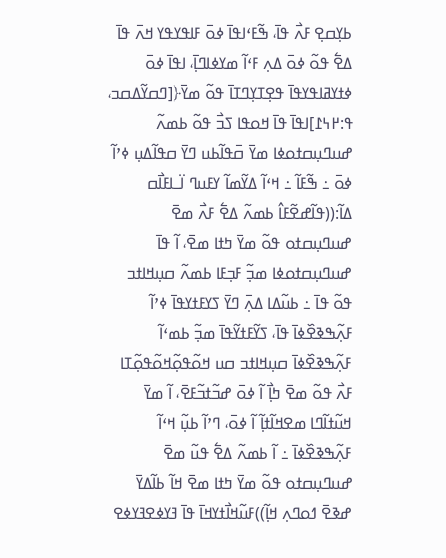ߕߌ߲ߛߐ߲ ߓߍ߯ ߟߊ߫، ߒ߬ߓߵߊߟߊ߫ ߦߋ߫ ߓߊߟߌߟߌ ߞߍ߫ ߟߊ߫ ߡߐ߱ ߟߋ߬ ߦߋ߫ ߡߍ߲ ߓߵߊ߬ ߘߌߦߊߣߊ߲߫، ߊߟߊ߫ ߦߋ߫ ߦߙߌߥߊߟߌߟߊ߫ ߟߐ߲ߠߌ߲ߣߠߊ߫ ߟߋ߬ ߘߌ߫﴿[ߣߛߌ߬ߡߛߏ، ߟ:߂߆߁]ߊߟߊ߫ ߟߊ߫ ߞߋߟߊ ߖߏ߯ ߟߋ߬ ߕߘߍ߬ ߝߎߣߎ߲ߛߙߋߦߊ ߘߌ߫ ߛ߫ߟߊ߬ߕߎ ߣߌ߫ ߛߟߊ߬ߡߎ߲ ߦߴߊ߬ ߦߋ߫ ߸ ߒ߬ߓߊ߬ ߸ ߞߵߊ߬ ߡߌ߬ߘߊ߬ ߌߓߎߣ ߊ߳ߺߊߓߊ߯ߛ ߡߊ߬:((ߟߊ߬ߝߐ߬ߓߊ߮ ߕߘߍ߬ ߡߐ߱ ߓߍ߯ ߘߐ߫ ߝߎߣߎ߲ߛߙߋ ߟߋ߬ ߘߌ߫ ߤߙߊ ߘߐ߫، ߊ߬ ߟߊ߫ ߝߎߣߎ߲ߛߙߋߦߊ ߘߏ߲߬ ߓߏ߲ߓߊ ߕߘߍ߬ ߛߎ߲ߞߊߙߏ ߟߋ߬ ߟߊ߫ ߸ ߕߎ߬ߡߊ ߡߍ߲߫ ߣߌ߫ ߖߌߓߙߌߟߊ߫ ߦߴߊ߬ ߓߍ߲߬ߒߢߐ߰ߦߊ߫ ߟߊ߫، ߖߌ߬ߓߙߌ߬ߟߊ߫ ߘߏ߲߬ ߕߘߵߊ߬ ߓߍ߲߬ߒߢߐ߰ߦߊ߫ ߛߎ߲ߞߊߙߏ ߛߎ ߞߋ߬ߟߋ߲߬ߞߋ߬ߟߋ߲߬ߠߊ ߓߍ߯ ߟߋ߬ ߘߐ߫ ߤߊ߲߯ ߊ߬ ߦߋ߫ ߝߏ߬ߙߏ߬ߓߐ߫، ߊ߬ ߘߌ߫ ߞߎ߬ߙߊ߬ߣߊ ߘߐߞߊ߬ߙߊ߲߬ ߊ߬ ߦߋ߫، ߣߴߊ߬ ߕߎ߲߬ ߞߵߊ߬ ߓߍ߲߬ߒߢߐ߰ߦߊ߫ ߸ ߊ߬ ߕߘߍ߬ ߡߐ߱ ߟߎ߬ ߘߐ߫ ߝߎߣߎ߲ߛߙߋ ߟߋ߬ ߘߌ߫ ߤߙߊ ߘߐ߫ ߞߊ߬ ߕߊ߬ߡߌ߫ ߝߢߐ߫ ߗߋߣߍ߲ ߞߊ߲߬))ߓߎ߬ߞߊ߯ߙߌߞߊ߫ ߟߊ߫ ߔߌߦߐߔߌߦߐ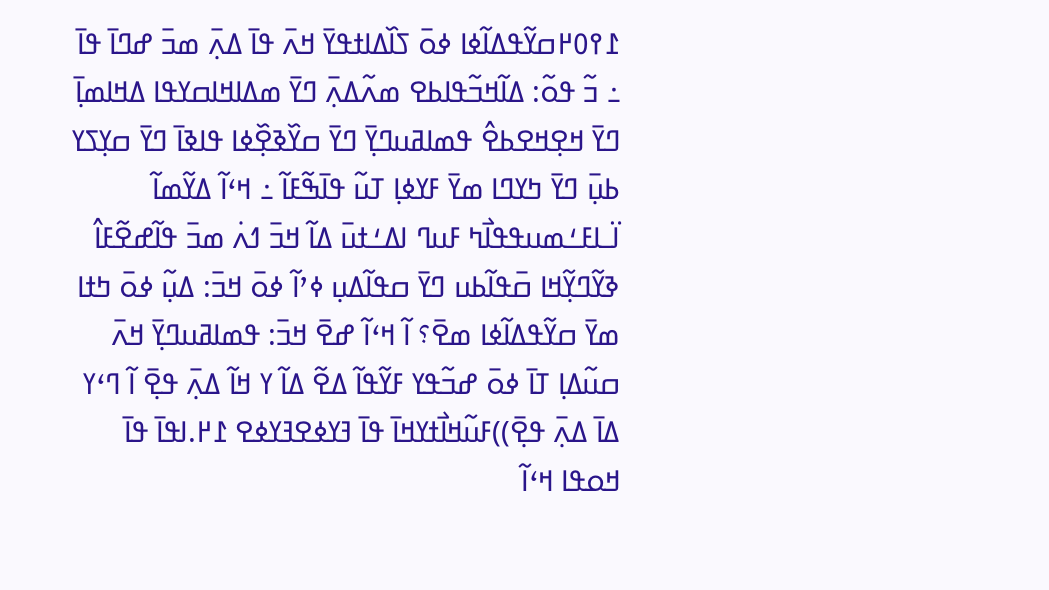߁߉߀߂ߛߌ߬ߟߡߊ߬ߦߊ ߦߋ߫ ߖߊ߰ߡߊߙߟߌ߫ ߞߍ߫ ߟߊ߫ ߡߍ߲߫ ߘߏ߫ ߝߣߊ߫ ߟߊ߫ ߸ ߏ߬ ߟߋ߬: ߡߊ߬ߞߏ߬ߟߊߕߐ ߘߍ߬ߡߍ߲߫ ߣߌ߫ ߘߡߊߞߊߛߌߟߊ ߡߞߊߘߊ߲߫ ߣߌ߫ ߞߐ߲ߞߐߕߐ߮ ߟߘߊߥߎߣߌ߲߫ ߣߌ߫ ߛߌ߰ߢߐ߲߰ߦߊ ߟߊߢߊ߫ ߣߌ߫ ߛߌ߲ߖߌ ߕߎ߲߫ ߣߌ߫ ߤߌߣߊ ߘߌ߫ ߓߌߦߊ߲ ߠߎ߬ ߟߊ߫ߒ߬ߓߊ߬ ߸ ߞߵߊ߬ ߡߌ߬ߘߊ߬ ߊ߳ߺߊߓߑߘߎߟߟߊ߯ߤ ߓߎߣ ߊߡߑߙߎ߫ ߡߊ߬ ߞߏ߫ ߗߍ߭ ߘߏ߫ ߟߊ߬ߝߐ߬ߓߊ߮ ߢߌ߬ߣߌ߲߬ߞߊ ߛ߫ߟߊ߬ߕߎ ߣߌ߫ ߛߟߊ߬ߡߎ߲ ߦߴߊ߬ ߦߋ߫ ߞߏ߫: ߡߎ߲߬ ߦߋ߫ ߤߙߊ ߘߌ߫ ߛߌ߬ߟߡߊ߬ߦߊ ߘߐ߫؟ ߊ߬ ߞߵߊ߬ ߝߐ߫ ߞߏ߫: ߟߘߊߥߎߣߌ߲߫ ߞߍ߫ ߛߎ߬ߡߊ߲ ߠߊ߫ ߦߋ߫ ߝߏ߬ߟߌ ߓߌ߬ߟߊ߬ ߡߐ߬ ߡߊ߬ ߌ ߞߊ߬ ߡߍ߲߫ ߟߐ߲߫ ߊ߬ ߣߵߌ ߡߊ߫ ߡߍ߲߫ ߟߐ߲߫))ߓߎ߬ߞߊ߯ߙߌߞߊ߫ ߟߊ߫ ߔߌߦߐߔߌߦߐ ߁߂.ߊߟߊ߫ ߟߊ߫ ߞߋߟߊ ߞߵߊ߬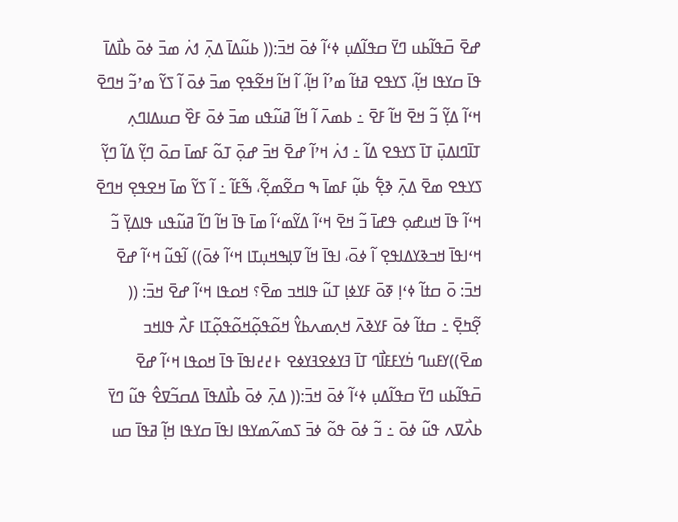ߝߐ߫ ߛ߫ߟߊ߬ߕߎ ߣߌ߫ ߛߟߊ߬ߡߎ߲ ߦߵߊ߬ ߦߋ߫ ߞߏ߫:(( ߕߎ߬ߡߊ߫ ߡߍ߲߫ ߗߍ߭ ߘߏ߫ ߦߋ߫ ߕߊ߯ߡߊ߫ ߟߊ߫ ߛߌߟߊ ߞߊ߲߬، ߖߌߟߐ ߥߙߊ߬ ߘߴߊ߬ ߞߊ߲߬، ߊ߬ ߞߊ߬ ߞߐ߬ߟߐ߲ ߘߏ߫ ߦߋ߫ ߊ߬ ߖߌ߬ ߘߴߏ߬ ߞߣߐ߫ ߞߵߊ߬ ߡߌ߲߬ ߏ߬ ߞߐ߫ ߞߊ߬ ߓߐ߫ ߸ ߕߘߍ߫ ߊ߬ ߞߊ߬ ߥߎ߬ߟߎ ߘߏ߫ ߦߋ߫ ߓߐ߰ ߛߎߡߊߣߍ߲ ߠߊ߫ߣߊߡߎ߲߫ ߠߊ߫ ߖߌߟߐ ߡߊ߬ ߸ ߗߍ߭ ߞߴߊ߬ ߝߐ߫ ߞߏ߫ ߝߋ߲߫ ߠߋ߬ ߓߘߊ߫ ߛߋ߫ ߣߌ߲߬ ߡߊ߬ ߣߌ߲߬ ߖߌߟߐ ߘߐ߫ ߡߍ߲߫ ߢߐ߲߱ ߕߎ߲߬ ߓߘߊ߫ ߒ ߛߐ߬ߘߐ߲߬، ߒ߬ߓߊ߬ ߸ ߊ߬ ߖߌ߬ ߘߊ߫ ߞߐߟߐ߲ ߞߣߐ߫ ߞߵߊ߬ ߟߊ߫ ߞߎߝߋ߲ ߟߝߊ߫ ߏ߬ ߞߐ߫ ߞߵߊ߬ ߡߌ߬ߘߵߊ߬ ߘߊ߫ ߟߊ߫ ߞߊ߬ ߣߊ߬ ߥߎ߬ߟߎ ߟߊߡߌ߲߫ ߏ߬ ߞߵߊߟߊ߫ ߞߏߢߌߡߊߟߐ߲ ߊ߬ ߦߋ߫، ߊߟߊ߫ ߞߊ߬ ߜߊ߲ߒߞߎ߲ߠߊ ߞߵߊ߬ ߦߋ߫)) ߊ߬ߟߎ߬ ߞߵߊ߬ ߝߐ߫ ߞߏ߫: ߋ߫ ߛߙߊ߬ ߦߵߊ߲ ߧߋ߫ ߓߌߦߊ߲ ߠߎ߬ ߟߊߞߏ ߘߐ߫؟ ߞߋߟߊ ߞߵߊ߬ ߝߐ߫ ߞߏ߫: (( ߐ߲߬ߤߐ߲߫ ߸ ߛߙߊ߬ ߦߋ߫ ߓߌߢߍ߫ ߞߍ߲ߘߍߕߌ߮ ߞߋ߬ߟߋ߲߬ߞߋ߬ߟߋ߲߬ߠߊ ߓߍ߯ ߟߊߞߏ ߘߐ߫))ߌߓߎߣ ߤ߭ߌߓߓߊ߯ߣ ߠߊ߫ ߔߌߦߐߔߌߦߐ ߅߄߄ߊߟߊ߫ ߟߊ߫ ߞߋߟߊ ߞߵߊ߬ ߝߐ߫ ߛ߫ߟߊ߬ߕߎ ߣߌ߫ ߛߟߊ߬ߡߎ߲ ߦߵߊ߬ ߦߋ߫ ߞߏ߫:(( ߡߍ߲߫ ߦߋ߫ ߕߊ߯ߡߟߊ߫ ߡߛߏ߬ߜߐ߮ ߟߎ߬ ߣߌ߫ ߕߍ߯ߜߍ ߟߎ߬ ߦߋ߫ ߸ ߏ߬ ߦߋ߫ ߟߋ߬ ߦߏ߫ ߖߘߍ߬ߘߌߟߊ ߊߟߊ߫ ߛߌߟߊ ߞߊ߲߬ ߥߟߊ߫ ߛߎ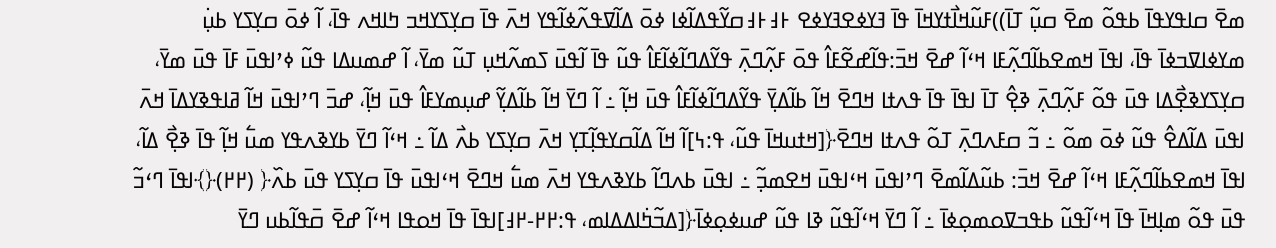ߘߐ߫ ߛߊߟߌߟߊ߫ ߕߟߋ߬ ߘߐ߫ ߛߎ߲߬ ߠߊ߫))ߓߎ߬ߞߊ߯ߙߌߞߊ߫ ߟߊ߫ ߔߌߦߐߔߌߦߐ ߅߃߅߃ߛߌ߬ߟߡߊ߬ߦߊ ߦߋ߫ ߡߊ߬ߜߟߍ߬ߦߊ߬ߟߌ ߞߍ߫ ߟߊ߫ ߛߌ߲ߖߌߞߏ ߤߊߞߍ ߟߊ߫، ߊ߬ ߦߋ߫ ߛߌ߲ߖߌ ߕߎ߲߭ ߘߌߦߊߜߏߦߊ߫ ߟߊ߫، ߊߟߊ߫ ߞߘߐߕߊ߬ߣߍ߲߬ߓߊ ߞߵߊ߬ ߝߐ߫ ߞߏ߫:ߟߊ߬ߝߐ߬ߓߊ߮ ߟߋ߫ ߓߍ߲߬ߣߍ߲߫ ߟߌ߬ߡߣߊ߬ߦߊ߬ߓߊ߮ ߟߎ߬ ߟߊ߫ ߊ߬ߟߎ߫ ߖߘߍ߬ߞߎ߲ ߠߎ߬ ߘߌ߫، ߊ߬ ߝߘߎߡߊ ߟߎ߬ ߦߴߊߟߎ߫ ߓߊ߫ ߟߎ߫ ߘߌ߫، ߛߌ߲ߖߌߢߐ߲߯ߡߊ ߟߎ߫ ߟߋ߬ ߓߍ߲߬ߣߍ߲߫ ߢߐ߲߮ ߠߊ߫ ߊߟߊ߫ ߟߊ߫ ߟߍߙߊ ߞߣߐ߫ ߞߊ߬ ߕߊ߬ߡߌ߲߫ ߟߌ߬ߡߣߊ߬ߦߊ߬ߓߊ߮ ߟߎ߫ ߞߊ߲߬ ߸ ߊ߬ ߣߌ߫ ߞߊ߬ ߕߊ߬ߡߌ߲߬ ߝߎ߲ߘߌߓߊ߮ ߟߎ߫ ߞߊ߲߬، ߝߏ߫ ߣߴߊߟߎ߫ ߞߊ߬ ߥߊߟߢߌߡߊ߫ ߞߍ߫ ߊߟߎ߫ ߡߊ߬ߡߐ߮ ߟߎ߬ ߦߋ߫ ߘߋ߬ ߸ ߏ߬ ߛߓߍߣߍ߲߫ ߠߋ߬ ߟߍߙߊ ߞߣߐ߫﴿[ߞߙߎߞߊ߫ ߟߎ߬، ߟ:߆]ߊ߬ ߞߊ߬ ߡߊ߬ߛߌߟߊ߲߬ߠߌ߲ ߞߍ߫ ߛߌ߲ߖߌ ߕߍ߯ ߡߊ߬ ߸ ߞߵߊ߬ ߣߌ߫ ߕߌߢߍߟߌ ߘߎ߱ ߞߊ߲߬ ߟߊ߫ ߢߐ߲߯ ߡߊ߬، ߊߟߊ߫ ߞߘߐߕߊ߬ߣߍ߲߬ߓߊ ߞߵߊ߬ ߝߐ߫ ߞߏ߫: ߕߎ߬ߡߊ߬ߘߐ߫ ߣߴߊߟߎ߫ ߞߵߊߟߎ߫ ߞߐߘߏ߲߬ ߸ ߊߟߎ߫ ߕߍߣߊ߬ ߕߌߢߍߟߌ ߞߍ߫ ߘߎ߱ ߞߣߐ߫ ߞߵߊߟߎ߫ ߟߊ߫ ߛߌ߲ߖߌ ߟߎ߫ ߕߍ߰﴿ (߂߂)﴿﴾ߊߟߊ߫ ߣߵߏ߬ ߟߎ߫ ߟߋ߬ ߘߊ߲ߞߊ߫ ߟߊ߫ ߞߵߊ߬ߟߎ߬ ߕߟߏߜߋߘߋ߲ߦߊ߫ ߸ ߊ߬ ߣߌ߫ ߞߵߊ߬ߟߎ߬ ߢߊ ߟߎ߬ ߝߎߦߋ߲ߦߊ߫﴿[ߡߏ߬ߤ߭ߊߡߡߊߘ، ߟ:߂߂-߂߃]ߊߟߊ߫ ߟߊ߫ ߞߋߟߊ ߞߵߊ߬ ߝߐ߫ ߛ߫ߟߊ߬ߕߎ ߣߌ߫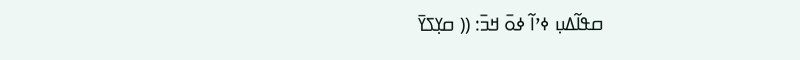ߛߟߊ߬ߡߎ߲ ߦߴߊ߬ ߦߋ߫ ߞߏ߫: (( ߛߌ߲ߖߌ߫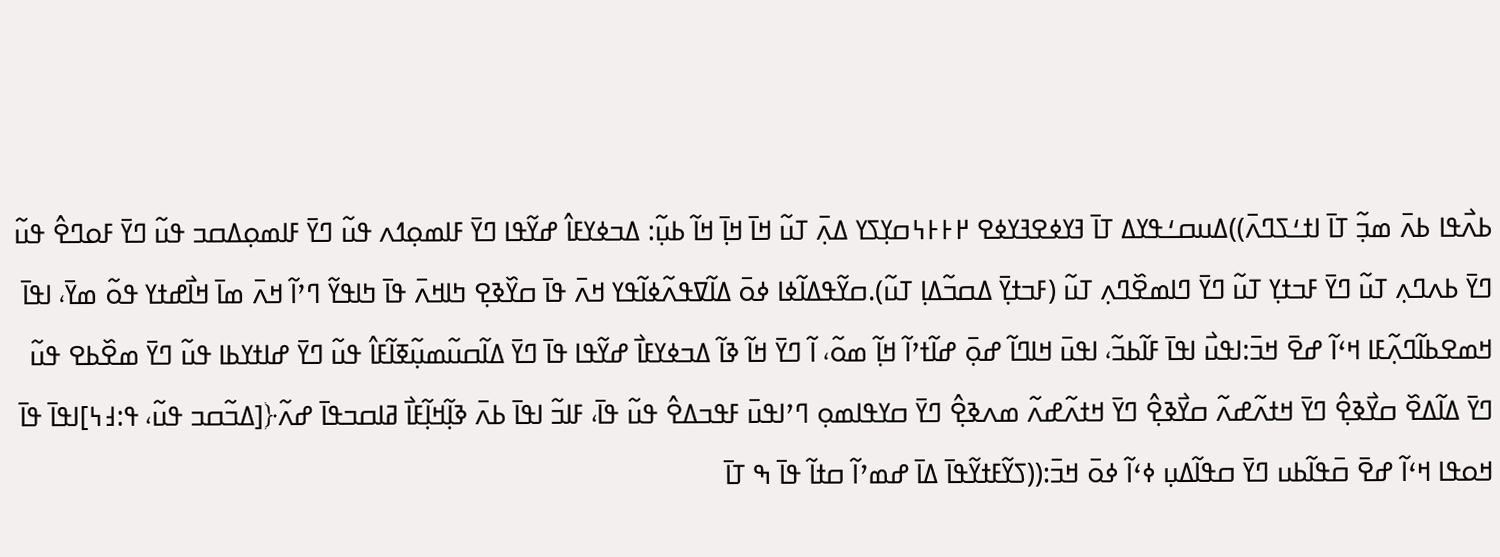ߕߍ߯ߟߊ ߕߍ߫ ߘߏ߲߬ ߠߊ߫ ߊߙߑߖߣߍ߫))ߡߎߛߑߟߌߡ ߠߊ߫ ߔߌߦߐߔߌߦߐ ߂߅߅߆ߛߌ߲ߖߌ ߡߍ߲߫ ߠߎ߬ ߞߊ߫ ߞߊ߲߫ ߞߊ߬ ߕߎ߲߬: ߡߏߦߌߓߊ߮ ߝߌ߬ߟߊ ߣߌ߫ ߓߊߘߋ߲ߗߍ ߟߎ߬ ߣߌ߫ ߓߊߘߋ߲ߡߛߏ ߟߎ߬ ߣߌ߫ ߓߋߣߐ߮ ߟߎ߬ ߣߌ߫ ߕߍߣߍ߲ ߠߎ߬ ߣߌ߫ ߓߏߙߌ߲ ߠߎ߬ ߣߌ߫ ߣߊߘߐ߰ߣߍ߲ ߠߎ߬ (ߓߏߙߌ߲߫ ߡߛߏ߬ߡߊ߲ ߠߎ߬).ߛߌ߬ߟߡߊ߬ߦߊ ߦߋ߫ ߡߊ߬ߜߟߍ߬ߦߊ߬ߟߌ ߞߍ߫ ߟߊ߫ ߛߌ߰ߢߐ߲ ߤߊߞߍ߫ ߟߊ߫ ߤߊߟߌ߬ ߣߴߊ߬ ߞߍ߫ ߘߊ߫ ߞߊ߯ߝߙߌ ߟߋ߬ ߘߌ߫، ߊߟߊ߫ ߞߘߐߕߊ߬ߣߍ߲߬ߓߊ ߞߵߊ߬ ߝߐ߫ ߞߏ߫:ߊߟߎ߯ ߊߟߊ߫ ߓߊ߬ߕߏ߬، ߊߟߎ߫ ߞߊߣߊ߬ ߝߋ߲߫ ߝߊ߬ߙߴߊ߬ ߞߊ߲߬ ߘߋ߬، ߊ߬ ߣߌ߫ ߞߊ߬ ߢߊ߬ ߡߏߦߌߓߊ߯ ߝߌ߬ߟߊ ߟߊ߫ ߣߌ߫ ߡߊ߬ߛߎ߬ߘߎ߲߬ߧߊ߬ߓߊ߮ ߟߎ߬ ߣߌ߫ ߝߊߙߌߕߊ ߟߎ߬ ߣߌ߫ ߘߐ߰ߕߐ ߟߎ߬ ߣߌ߫ ߡߊ߬ߡߐ߰ ߛߌ߯ߢߐ߲߮ ߣߌ߫ ߞߙߍ߬ߝߍ߬ ߛߌ߯ߢߐ߲߮ ߣߌ߫ ߞߙߍ߬ߝߍ߬ ߘߍߢߐ߲߮ ߣߌ߫ ߛߌߟߊߘߋ߲ ߣߴߊߟߎ߫ ߓߟߏߡߐ߮ ߟߎ߬ ߟߊ߫، ߓߊߏ߬ ߊߟߊ߫ ߕߍ߫ ߢߊ߲߬ߞߊ߲߬ߓߊ߯ ߥߊߛߏߟߊ߫ ߝߍ߬﴿[ߡߏ߬ߛߏ ߟߎ߬، ߟ:߃߆]ߊߟߊ߫ ߟߊ߫ ߞߋߟߊ ߞߵߊ߬ ߝߐ߫ ߛ߫ߟߊ߬ߕߎ ߣߌ߫ ߛߟߊ߬ߡߎ߲ ߦߵߊ߬ ߦߋ߫ ߞߏ߫:((ߖߌ߬ߓߙߌ߬ߟߊ߫ ߡߊ߫ ߝߘߴߊ߬ ߛߙߊ߬ ߟߊ߫ ߒ ߠߊ߫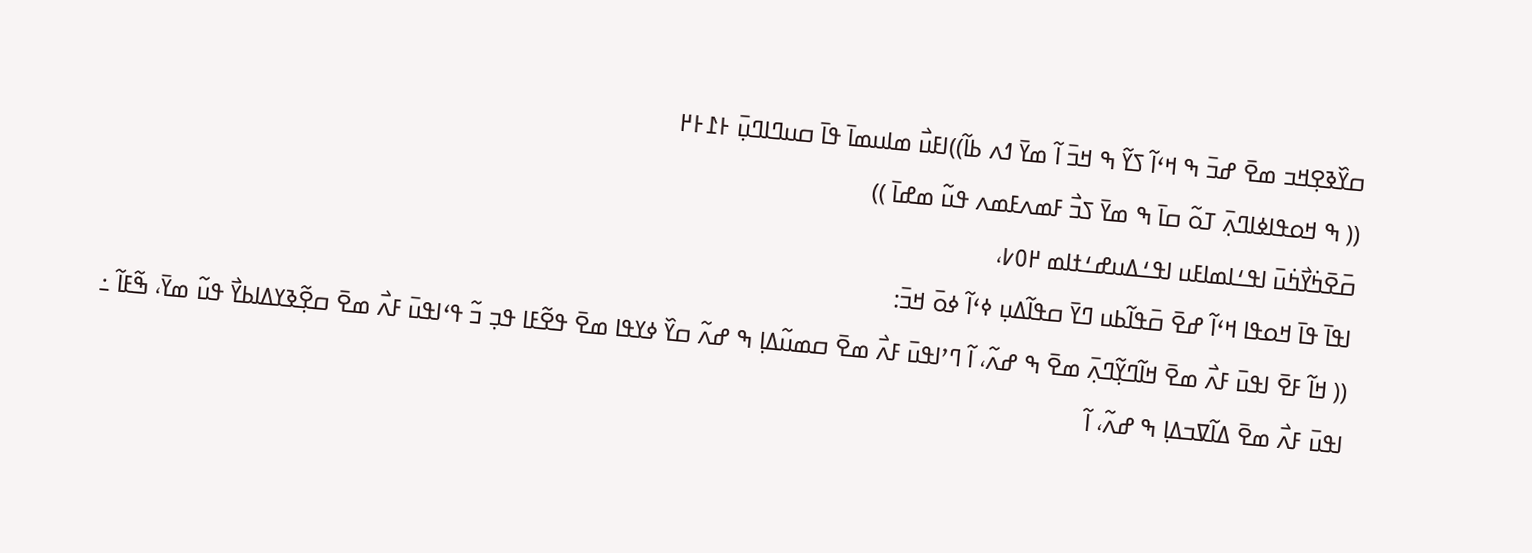ߛߌ߰ߢߐ߲ߞߏ ߘߐ߫ ߝߏ߫ ߒ ߞߵߊ߬ ߖߌ߬ ߒ ߞߏ߫ ߊ߬ ߘߌ߫ ߗߍ ߕߊ߬))ߊߓߎ߯ ߘߊߎߘߊ߫ ߟߊ߫ ߛߎߣߊߣߎ߲߫ ߅߁߅߂
(( ߒ ߞߋߟߊߦߊߣߍ߲߫ ߠߋ߬ ߛߊ߫ ߒ ߘߌ߫ ߖߏ߯ ߓߘߍߓߘߍ ߟߎ߬ ߘߝߊ߫ ))
ߛ߫ߐ߫ߤ߭ߌ߯ߤ߭ߎ߫ ߊߟߑߊߘߊߓߎ ߊߟߑߡߎߝߑߙߊߘ ߂߀߇،
ߊߟߊ߫ ߟߊ߫ ߞߋߟߊ ߞߵߊ߬ ߝߐ߫ ߛ߫ߟߊ߬ߕߎ ߣߌ߫ ߛߟߊ߬ߡߎ߲ ߦߵߊ߬ ߦߋ߫ ߞߏ߫:
(( ߞߊ߬ ߓߐ߫ ߊߟߎ߫ ߓߍ߯ ߘߐ߫ ߞߊ߬ߣߌ߲߬ߣߍ߲߫ ߘߐ߫ ߒ ߝߍ߬، ߊ߬ ߣߴߊߟߎ߫ ߓߍ߯ ߘߐ߫ ߛߘߎ߬ߡߊ߲ ߒ ߝߍ߬ ߛߌ߰ ߦߌߟߊ ߘߐ߫ ߟߐ߬ߓߊ ߟߏ߲ ߏ߬ ߟߵߊߟߎ߫ ߓߍ߯ ߘߐ߫ ߛߐ߲߬ߢߌߡߊߕߌ߯ ߟߎ߬ ߘߌ߫، ߒ߬ߓߊ߬ ߸ ߊߟߎ߫ ߓߍ߯ ߘߐ߫ ߡߊ߬ߜߏߡߊ߲ ߒ ߝߍ߬، ߊ߬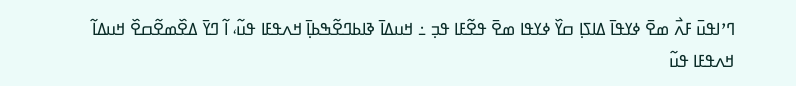ߣߴߊߟߎ߫ ߓߍ߯ ߘߐ߫ ߦߌߟߊ߫ ߡߊߖߊ߲ ߛߌ߰ ߦߌߟߊ ߘߐ߫ ߟߐ߬ߓߊ ߟߏ߲ ߸ ߞߎߡߊ߫ ߢߊߕߣߐ߬ߒߕߊ߲߫ ߞߍߟߓߊ ߟߎ߬، ߊ߬ ߣߌ߫ ߡߐ߰ߘߐ߬ߛߐ߰ ߞߎߡߊ߬ ߞߍߟߓߊ ߟߎ߬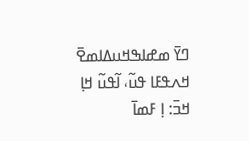ߣߌ߫ ߘߝߊߒߞߎߡߊߘߐ߫ ߞߍߟߓߊ ߟߎ߬، ߊ߬ߟߎ߬ ߞߊ߲ ߞߏ߫: ߊ߲ ߓߘߊ߫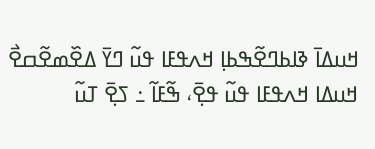ߞߎߡߊ߫ ߢߊߕߣߐ߬ߒߕߊ߲ ߞߍߟߓߊ ߟߎ߬ ߣߌ߫ ߡߐ߰ߘߐ߬ߛߐ߯ ߞߎߡߊ ߞߍߟߓߊ ߟߎ߬ ߟߐ߲߫، ߒ߬ߓߊ߬ ߸ ߖߐ߲߫ ߠߎ߬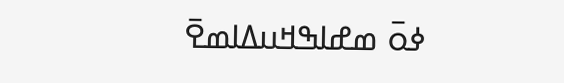ߦߋ߫ ߘߝߊߒߞߎߡߊߘߐ߫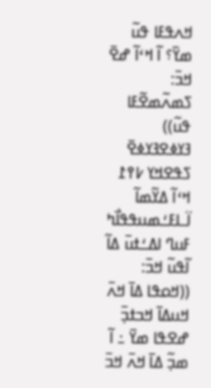ߞߍߟߓߊ ߟߎ߬ ߘߌ߫؟ ߊ߬ ߞߵߊ߬ ߝߐ߫ ߞߏ߫: ߖߘߍ߬ߘߐ߬ߓߊ ߟߎ߬))
ߔߌߦߐߔߌߦߐ߫ ߖߟߐߞߌ ߇߉߁
ߞߵߊ߬ ߡߌ߬ߘߊ߬ ߊ߳ߺߊߓߑߘߎߟߟߊ߯ߤ ߓߎߣ ߊߡߑߙߎ߫ ߡߊ߬ ߊ߬ߟߎ߬ ߞߏ߫: ((ߞߋߟߊ ߡߊ߫ ߞߍ߫ ߞߎߡߊ߫ ߞߏߙߏ߲߫ ߝߐߟߊ ߘߌ߫ ߸ ߊ߬ ߘߏ߲߬ ߡߊ߫ ߞߍ߫ ߞߏ߫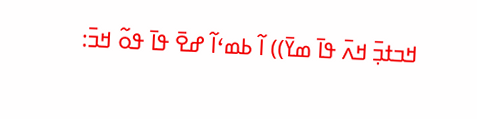ߞߏߙߏ߲߫ ߞߍ߫ ߟߊ߫ ߘߌ߫)) ߊ߬ ߕߘߵߊ߬ ߝߐ߫ ߟߊ߫ ߟߋ߬ ߞߏ߫: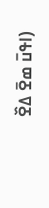(ߊߟߎ߫ ߘߐ߫ ߡߐ߰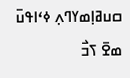ߛߎߥߊ߲ߘߌߣߍ߲ ߦߵߊߟߎ߫ ߘߐ߫ ߖߏ߯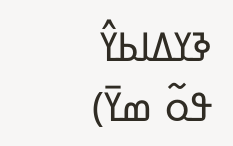ߢߌߡߊߕߌ߮ ߟߋ߬ ߘߌ߫)